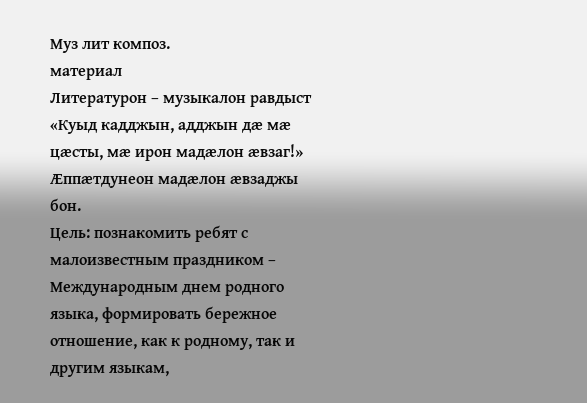Муз лит композ.
материал
Литературон – музыкалон равдыст «Куыд кадджын, адджын дӕ мӕ цӕсты, мӕ ирон мадӕлон ӕвзаг!»
Ӕппӕтдунеон мадӕлон æвзаджы бон.
Цель: познакомить ребят с малоизвестным праздником – Международным днем родного языка, формировать бережное отношение, как к родному, так и другим языкам,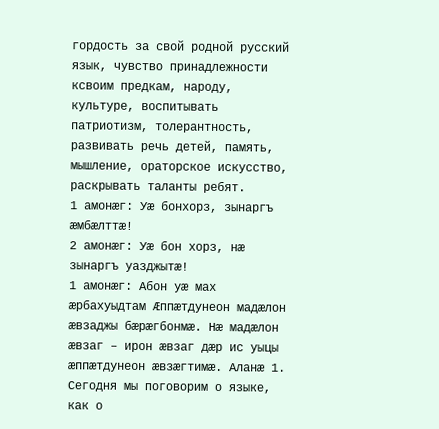гордость за свой родной русский язык, чувство принадлежности ксвоим предкам, народу, культуре, воспитывать патриотизм, толерантность, развивать речь детей, память, мышление, ораторское искусство, раскрывать таланты ребят.
1 амонæг: Уæ бонхорз, зынаргъ æмбæлттæ!
2 амонæг: Уæ бон хорз, нæ зынаргъ уазджытæ!
1 амонæг: Абон уæ мах æрбахуыдтам Ӕппӕтдунеон мадӕлон æвзаджы бӕрӕгбонмӕ. Нӕ мадӕлон ӕвзаг – ирон ӕвзаг дӕр ис уыцы ӕппӕтдунеон ӕвзӕгтимӕ. Аланӕ 1. Сегодня мы поговорим о языке, как о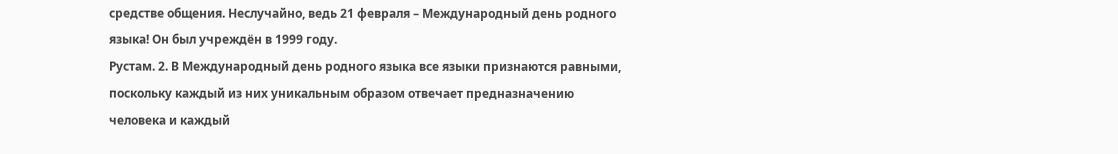средстве общения. Неслучайно, ведь 21 февраля – Международный день родного языка! Он был учреждён в 1999 году.
Рустам. 2. В Международный день родного языка все языки признаются равными, поскольку каждый из них уникальным образом отвечает предназначению человека и каждый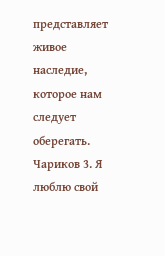представляет живое наследие, которое нам следует оберегать.
Чариков 3. Я люблю свой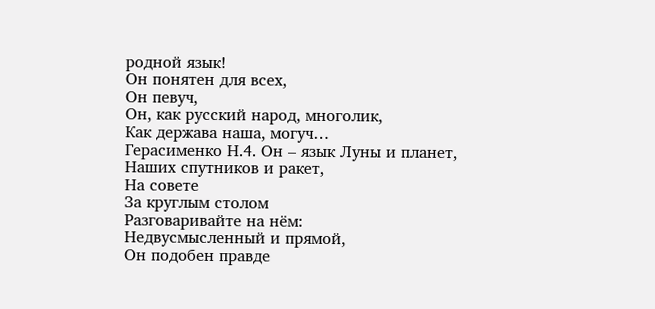родной язык!
Он понятен для всех,
Он певуч,
Он, как русский народ, многолик,
Как держава наша, могуч…
Герасименко Н.4. Он – язык Луны и планет,
Наших спутников и ракет,
На совете
За круглым столом
Разговаривайте на нём:
Недвусмысленный и прямой,
Он подобен правде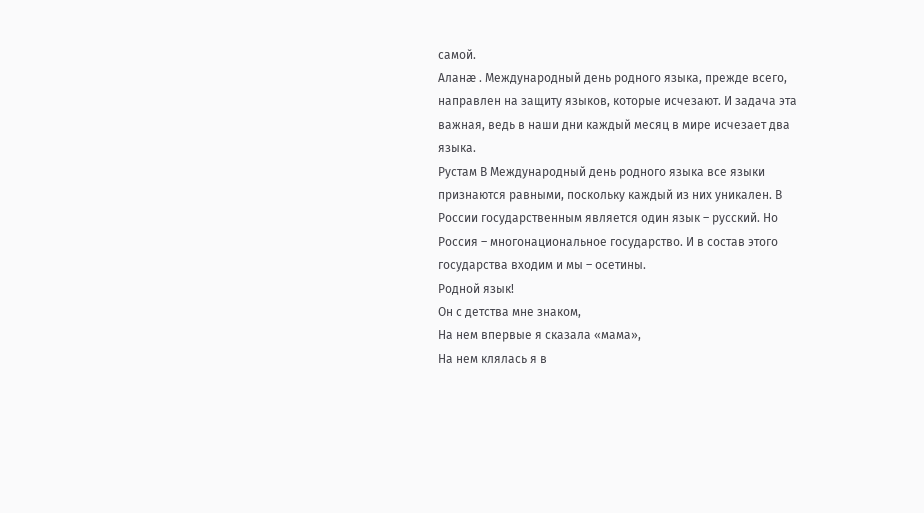самой.
Аланӕ . Международный день родного языка, прежде всего, направлен на защиту языков, которые исчезают. И задача эта важная, ведь в наши дни каждый месяц в мире исчезает два языка.
Рустам В Международный день родного языка все языки признаются равными, поскольку каждый из них уникален. В России государственным является один язык – русский. Но Россия – многонациональное государство. И в состав этого государства входим и мы – осетины.
Родной язык!
Он с детства мне знаком,
На нем впервые я сказала «мама»,
На нем клялась я в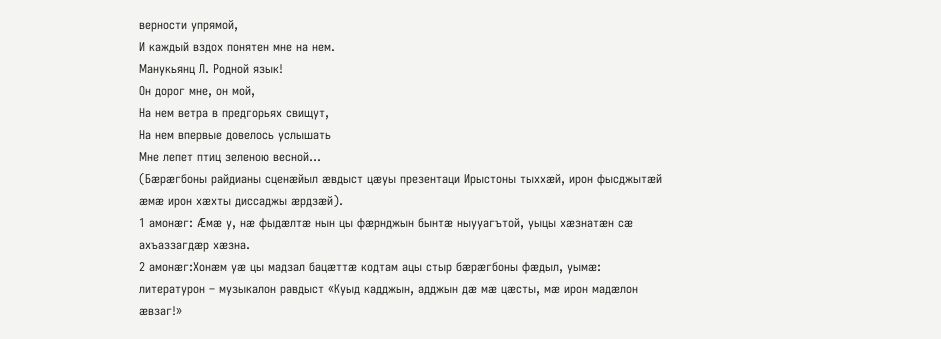верности упрямой,
И каждый вздох понятен мне на нем.
Манукьянц Л. Родной язык!
Он дорог мне, он мой,
На нем ветра в предгорьях свищут,
На нем впервые довелось услышать
Мне лепет птиц зеленою весной…
(Бæрæгбоны райдианы сценæйыл æвдыст цæуы презентаци Ирыстоны тыххæй, ирон фысджытæй æмæ ирон хæхты диссаджы æрдзæй).
1 амонæг: Ӕмӕ у, нæ фыдæлтæ нын цы фӕрнджын бынтӕ ныууагътой, уыцы хæзнатӕн сӕ ахъаззагдӕр хæзна.
2 амонæг:Хонæм уæ цы мадзал бацӕттӕ кодтам ацы стыр бӕрӕгбоны фӕдыл, уымӕ: литературон – музыкалон равдыст «Куыд кадджын, адджын дӕ мӕ цӕсты, мӕ ирон мадӕлон ӕвзаг!»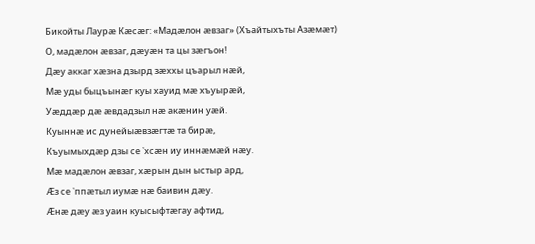Бикойты Лаурӕ Кæсæг: «Мадæлон æвзаг» (Хъайтыхъты Азæмæт)
О, мадӕлон ӕвзаг, дӕуӕн та цы зӕгъон!
Дӕу аккаг хӕзна дзырд зӕххы цъарыл нӕй,
Мӕ уды быцъынӕг куы хауид мӕ хъуырӕй,
Уӕддӕр дӕ ӕвдадзыл нӕ акӕнин уӕй.
Куыннӕ ис дунейыӕвзӕгтӕ та бирӕ,
Къуымыхдӕр дзы се ᾿хсӕн иу иннӕмӕй нӕу.
Мӕ мадӕлон ӕвзаг, хӕрын дын ыстыр ард,
Ӕз се ᾿ппӕтыл иумӕ нӕ баивин дӕу.
Ӕнӕ дӕу ӕз уаин куысыфтӕгау афтид,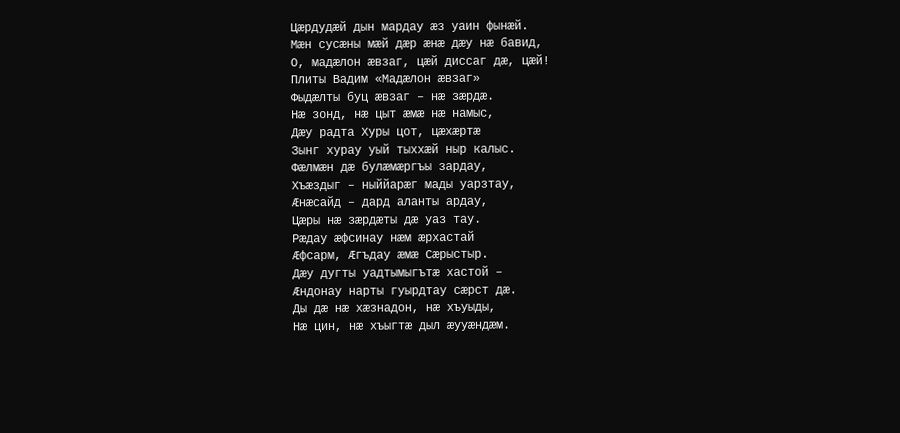Цӕрдудӕй дын мардау ӕз уаин фынӕй.
Мӕн сусӕны мӕй дӕр ӕнӕ дӕу нӕ бавид,
О, мадӕлон ӕвзаг, цӕй диссаг дӕ, цӕй!
Плиты Вадим «Мадæлон æвзаг»
Фыдæлты буц æвзаг – нæ зæрдæ.
Нæ зонд, нæ цыт æмæ нæ намыс,
Дæу радта Хуры цот, цæхæртæ
Зынг хурау уый тыххæй ныр калыс.
Фæлмæн дæ булæмæргъы зардау,
Хъæздыг – ныййарæг мады уарзтау,
Æнæсайд – дард аланты ардау,
Цæры нæ зæрдæты дæ уаз тау.
Рæдау æфсинау нæм æрхастай
Æфсарм, Æгъдау æмæ Сæрыстыр.
Дæу дугты уадтымыгътæ хастой –
Æндонау нарты гуырдтау сæрст дæ.
Ды дæ нæ хæзнадон, нæ хъуыды,
Нæ цин, нæ хъыгтæ дыл æууæндæм.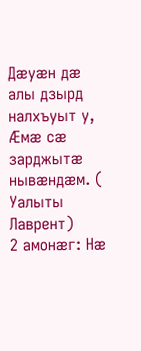Дæуæн дæ алы дзырд налхъуыт у,
Æмæ сæ зарджытæ нывæндæм. ( Уалыты Лаврент)
2 амонæг: Нæ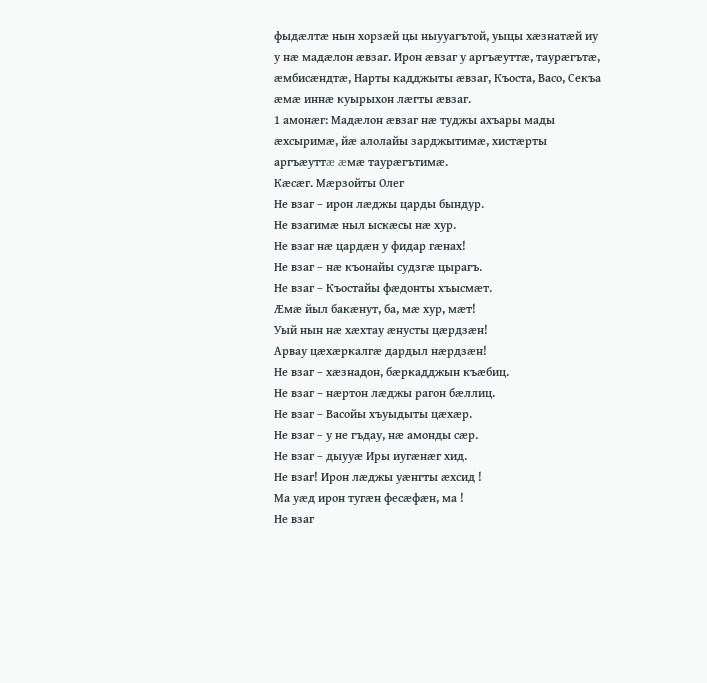фыдæлтæ нын хорзæй цы ныууагътой, уыцы хæзнатæй иу у нæ мадæлон æвзаг. Ирон æвзаг у аргъæуттæ, таурæгътæ, æмбисæндтæ, Нарты кадджыты æвзаг, Къоста, Васо, Секъа æмæ иннæ куырыхон лæгты æвзаг.
1 амонæг: Мадæлон æвзаг нæ туджы ахъары мады æхсыримæ, йæ алолайы зарджытимæ, хистæрты аргъæуттæ æмæ таурæгътимæ.
Кæсæг. Мӕрзойты Олег
Не взаг – ирон лæджы царды бындур.
Не взагимæ ныл ыскæсы нæ хур.
Не взаг нæ цардæн у фидар гæнах!
Не взаг – нæ къонайы судзгæ цырагъ.
Не взаг – Къостайы фæдонты хъысмæт.
Æмæ йыл бакæнут, ба, мæ хур, мæт!
Уый нын нæ хæхтау æнусты цæрдзæн!
Арвау цæхæркалгæ дардыл нæрдзæн!
Не взаг – хæзнадон, бæркадджын къæбиц.
Не взаг – нæртон лæджы рагон бæллиц.
Не взаг – Васойы хъуыдыты цæхæр.
Не взаг – у не гъдау, нæ амонды сæр.
Не взаг – дыууæ Иры иугæнæг хид.
Не взаг! Ирон лæджы уæнгты æхсид !
Ма уæд ирон тугæн фесæфæн, ма !
Не взаг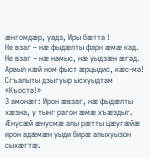æнгомдæр, уадз, Иры бæтта !
Не взаг – нæ фыдæлты фарн æмæ кад.
Не взаг – нæ намыс, нæ уыдзæн æгад.
Арвыл кæй ном фыст æрцыдис, кæс-ма!
Сгъалыты дзыгуыр ысхуыдтам «Къоста!»
3 амонæг: Ирон æвзаг, нæ фыдæлты хæзна, у тынг рагон æмæ хъæздыг. Æнусæй æнусмæ алы рæтты цæугæйæ ирон адæмæн уыди бирæ алыхуызон сыхæгтæ.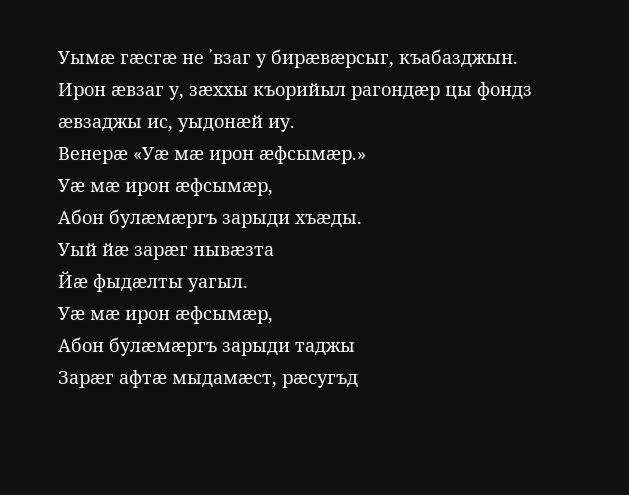Уымæ гæсгæ не ᾿взаг у бирæвæрсыг, къабазджын. Ирон æвзаг у, зæххы къорийыл рагондæр цы фондз æвзаджы ис, уыдонæй иу.
Венерӕ «Уæ мæ ирон æфсымæр.»
Уæ мæ ирон æфсымæр,
Абон булæмæргъ зарыди хъæды.
Уый йæ зарæг нывæзта
Йæ фыдæлты уагыл.
Уæ мæ ирон æфсымæр,
Абон булæмæргъ зарыди таджы
Зарæг афтæ мыдамæст, рæсугъд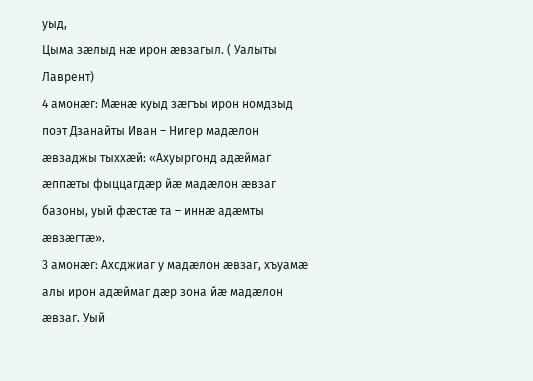уыд,
Цыма зæлыд нæ ирон æвзагыл. ( Уалыты Лаврент)
4 амонæг: Мæнæ куыд зæгъы ирон номдзыд поэт Дзанайты Иван – Нигер мадæлон æвзаджы тыххæй: «Ахуыргонд адæймаг æппæты фыццагдæр йæ мадæлон æвзаг базоны, уый фæстæ та – иннæ адæмты æвзæгтæ».
3 амонæг: Ахсджиаг у мадæлон æвзаг, хъуамæ алы ирон адæймаг дæр зона йæ мадæлон æвзаг. Уый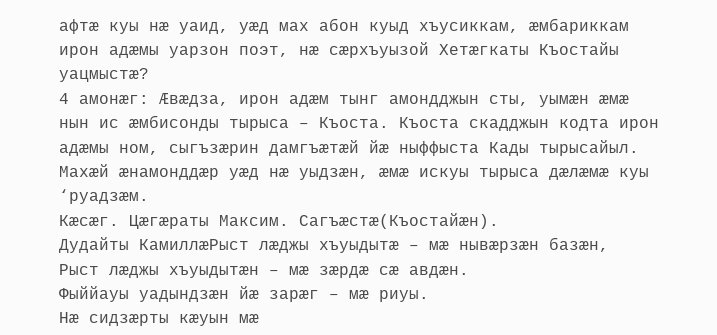афтæ куы нæ уаид, уæд мах абон куыд хъусиккам, æмбариккам ирон адæмы уарзон поэт, нæ сæрхъуызой Хетæгкаты Къостайы уацмыстæ?
4 амонæг: Æвæдза, ирон адæм тынг амондджын сты, уымæн æмæ нын ис æмбисонды тырыса – Къоста. Къоста скадджын кодта ирон адæмы ном, сыгъзæрин дамгъæтæй йæ ныффыста Кады тырысайыл. Махæй æнамонддæр уæд нæ уыдзæн, æмæ искуы тырыса дæлæмæ куы ‘руадзæм.
Кӕсӕг. Цӕгӕраты Максим. Сагъӕстӕ(Къостайӕн).
Дудайты КамиллӕРыст лӕджы хъуыдытӕ – мӕ нывӕрзӕн базӕн,
Рыст лӕджы хъуыдытӕн – мӕ зӕрдӕ сӕ авдӕн.
Фыййауы уадындзӕн йӕ зарӕг – мӕ риуы.
Нӕ сидзӕрты кӕуын мӕ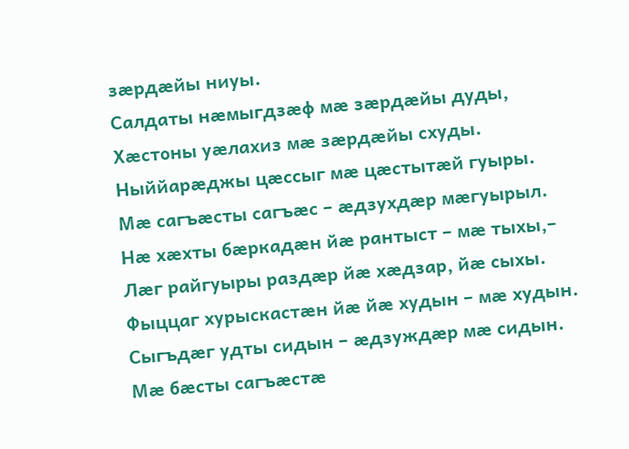зӕрдӕйы ниуы.
Салдаты нӕмыгдзӕф мӕ зӕрдӕйы дуды,
Хӕстоны уӕлахиз мӕ зӕрдӕйы схуды.
Ныййарӕджы цӕссыг мӕ цӕстытӕй гуыры.
Мӕ сагъӕсты сагъӕс – ӕдзухдӕр мӕгуырыл.
Нӕ хӕхты бӕркадӕн йӕ рантыст – мӕ тыхы,–
Лӕг райгуыры раздӕр йӕ хӕдзар, йӕ сыхы.
Фыццаг хурыскастӕн йӕ йӕ худын – мӕ худын.
Сыгъдӕг удты сидын – ӕдзуждӕр мӕ сидын.
Мӕ бӕсты сагъӕстӕ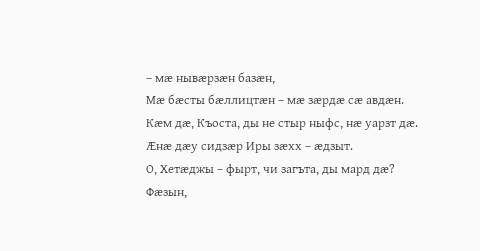– мӕ нывӕрзӕн базӕн,
Мӕ бӕсты бӕллицтӕн – мӕ зӕрдӕ сӕ авдӕн.
Кӕм дӕ, Къоста, ды не стыр ныфс, нӕ уарзт дӕ.
Ӕнӕ дӕу сидзӕр Иры зӕхх – ӕдзыт.
О, Хетӕджы – фырт, чи загъта, ды мард дӕ?
Фӕзын,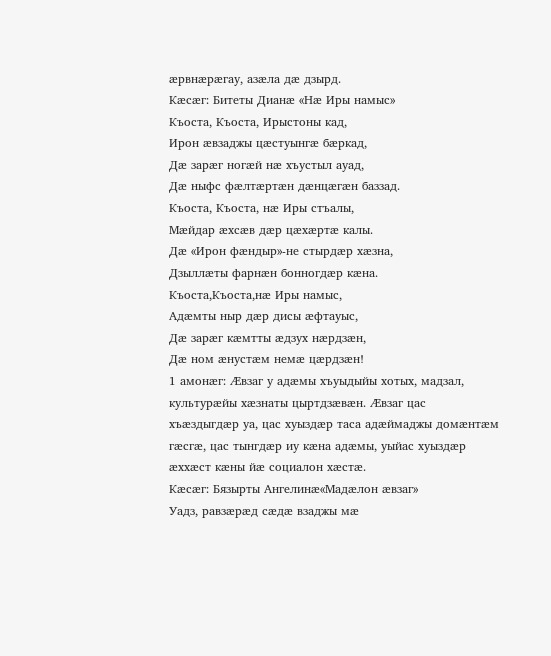ӕрвнӕрӕгау, азӕла дӕ дзырд.
Кæсæг: Битеты Дианӕ «Нæ Иры намыс»
Къоста, Къоста, Ирыстоны кад,
Ирон æвзаджы цæстуынгæ бæркад,
Дæ зарæг ногæй нæ хъустыл ауад,
Дæ ныфс фæлтæртæн дæнцæгæн баззад.
Къоста, Къоста, нæ Иры стъалы,
Мæйдар æхсæв дæр цæхæртæ калы.
Дæ «Ирон фæндыр»-не стырдæр хæзна,
Дзыллæты фарнæн бонногдæр кæна.
Къоста,Къоста,нæ Иры намыс,
Адæмты ныр дæр дисы æфтауыс,
Дæ зарæг кæмтты æдзух нæрдзæн,
Дæ ном æнустæм немæ цæрдзæн!
1 амонæг: Æвзаг у адæмы хъуыдыйы хотых, мадзал, культурæйы хæзнаты цыртдзæвæн. Æвзаг цас хъæздыгдæр уа, цас хуыздæр таса адæймаджы домæнтæм гæсгæ, цас тынгдæр иу кæна адæмы, уыйас хуыздæр æххæст кæны йæ социалон хæстæ.
Кæсæг: Бязырты Ангелинӕ«Мадæлон æвзаг»
Уадз, равзæрæд сæдæ взаджы мæ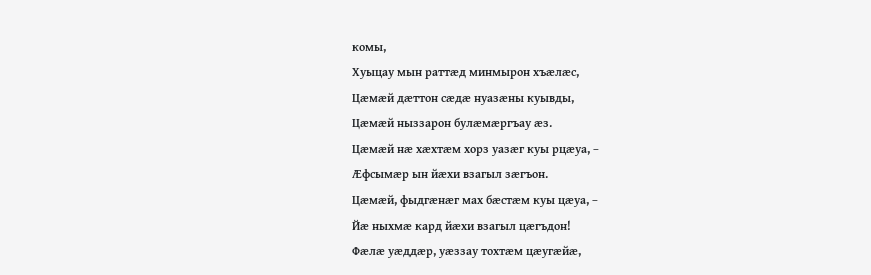комы,
Хуыцау мын раттæд минмырон хъæлæс,
Цæмæй дæттон сæдæ нуазæны куывды,
Цæмæй ныззарон булæмæргъау æз.
Цæмæй нæ хæхтæм хорз уазæг куы рцæуа, –
Æфсымæр ын йæхи взагыл зæгъон.
Цæмæй, фыдгæнæг мах бæстæм куы цæуа, –
Йæ ныхмæ кард йæхи взагыл цæгъдон!
Фæлæ уæддæр, уæззау тохтæм цæугæйæ,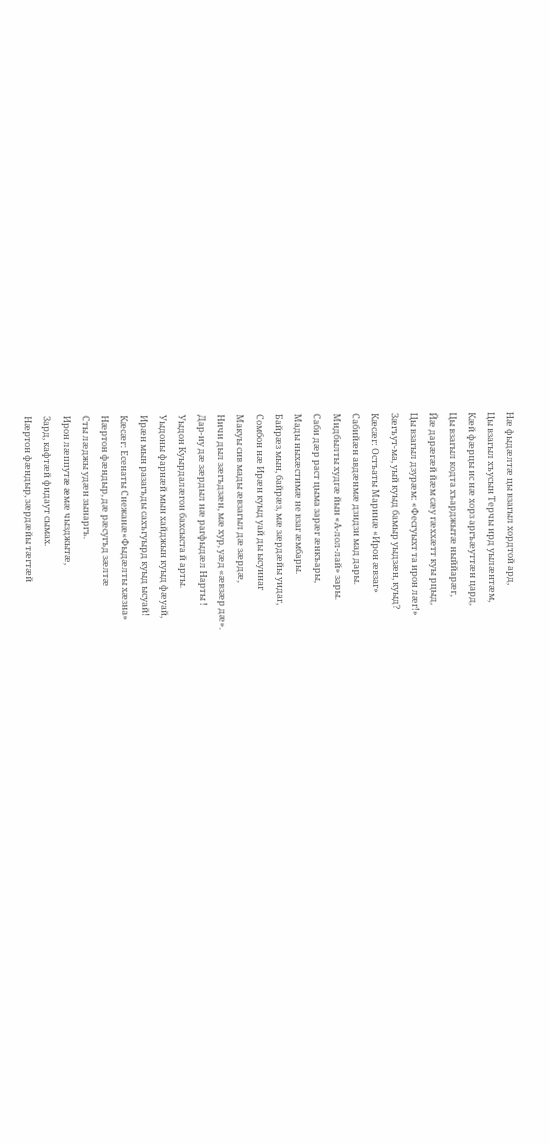Нæ фыдæлтæ цы взагыл хордтой ард,
Цы взагыл хъусын Терчы ирд уылæнтæм,
Кæй фæрцы ис нæ хорз аргъæуттæн цард,
Цы взагыл кодта хъарджытæ ныййарæг,
Йæ дарæгæй йæм сæу гæххæтт куы рцыд,
Цы взагыл дзурæм: «Фесгуыхт та ирон лæг!»
Зæгъут-ма, уый куыд бамыр уыдзæн, куыд?
Кæсæг: Остъаты Маринӕ «Ирон æвзаг»
Сабийæн авдæнмæ дзидзи мад дары.
Мидбылты худгæ йын «А-лол-лай» зары.
Саби дæр раст цыма зарæг æнкъары,
Мады ныхæстимæ не взаг æмбары.
Байрæз мын, байрæз, мæ зæрдæйы уидаг,
Сомбон нæ Ирæн куыд уай ды ысуинаг
Макуы сив мады æвзагыл дæ зæрдæ,
Ничи дыл зæгъдзæн, мæ хур, уæд «æвзæр дæ».
Дар-иу дæ зæрдыл нæ рагфыдæл Нарты !
Уыдон Куырдалæгон бахсыста й арты.
Уыдоны фарнæй мын хайджын куыд фæуай,
Ирæн мын разагъды сахъгуырд куыд ысуай!
Кæсæг: Есенаты Снежанӕ«Фыдæлты хæзна»
Нæртон фæндыр, дæ рæсугъд зæлтæ
Сты лæджы удæн зынаргъ.
Ирон лæппутæ æмæ чызджытæ,
Зард, кафтæй фидаут сымах.
Нæртон фæндыр, зæрдæйы тæгтæй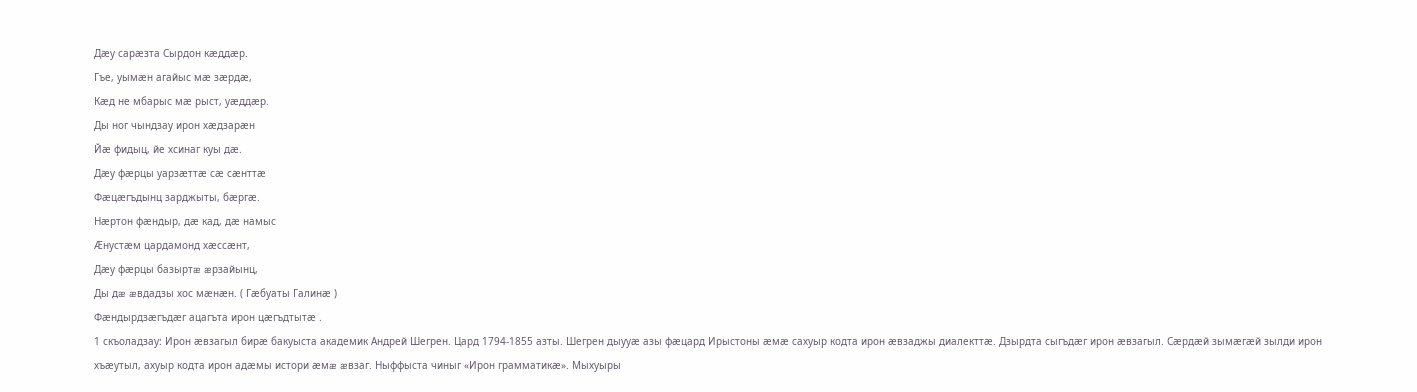Дæу сарæзта Сырдон кæддæр.
Гъе, уымæн агайыс мæ зæрдæ,
Кæд не мбарыс мæ рыст, уæддæр.
Ды ног чындзау ирон хæдзарæн
Йæ фидыц, йе хсинаг куы дæ.
Дæу фæрцы уарзæттæ сæ сæнттæ
Фæцæгъдынц зарджыты, бæргæ.
Нæртон фæндыр, дæ кад, дæ намыс
Æнустæм цардамонд хæссæнт,
Дæу фæрцы базыртæ æрзайынц,
Ды дæ æвдадзы хос мæнæн. ( Гæбуаты Галинæ )
Фæндырдзæгъдæг ацагъта ирон цæгъдтытæ .
1 скъоладзау: Ирон æвзагыл бирæ бакуыста академик Андрей Шегрен. Цард 1794-1855 азты. Шегрен дыууæ азы фæцард Ирыстоны æмæ сахуыр кодта ирон æвзаджы диалекттæ. Дзырдта сыгъдæг ирон æвзагыл. Сæрдæй зымæгæй зылди ирон хъæутыл, ахуыр кодта ирон адæмы истори æмæ æвзаг. Ныффыста чиныг «Ирон грамматикæ». Мыхуыры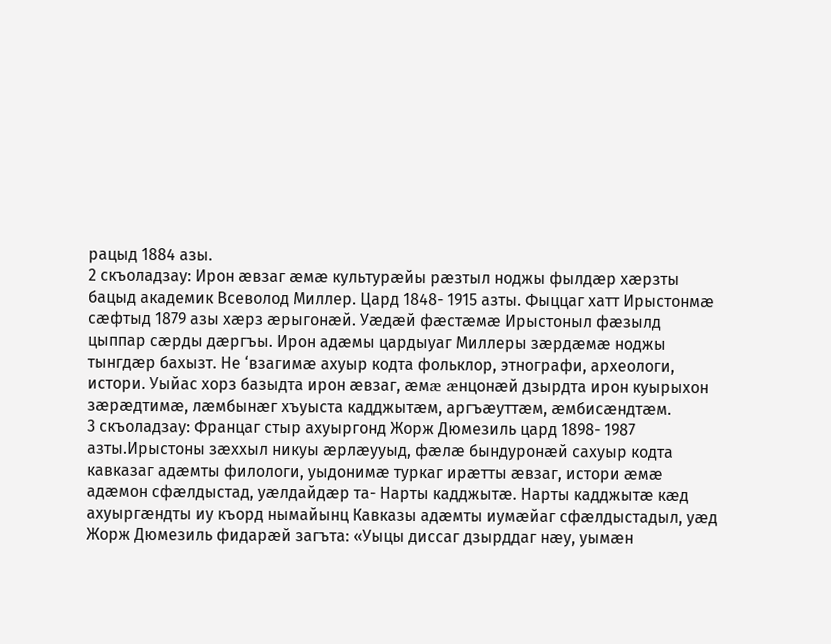рацыд 1884 азы.
2 скъоладзау: Ирон æвзаг æмæ культурæйы рæзтыл ноджы фылдæр хæрзты бацыд академик Всеволод Миллер. Цард 1848- 1915 азты. Фыццаг хатт Ирыстонмæ сæфтыд 1879 азы хæрз æрыгонæй. Уæдæй фæстæмæ Ирыстоныл фæзылд цыппар сæрды дæргъы. Ирон адæмы цардыуаг Миллеры зæрдæмæ ноджы тынгдæр бахызт. Не ‘взагимæ ахуыр кодта фольклор, этнографи, археологи, истори. Уыйас хорз базыдта ирон æвзаг, æмæ æнцонæй дзырдта ирон куырыхон зæрæдтимæ, лæмбынæг хъуыста кадджытæм, аргъæуттæм, æмбисæндтæм.
3 скъоладзау: Францаг стыр ахуыргонд Жорж Дюмезиль цард 1898- 1987 азты.Ирыстоны зæххыл никуы æрлæууыд, фæлæ бындуронæй сахуыр кодта кавказаг адæмты филологи, уыдонимæ туркаг ирæтты æвзаг, истори æмæ адæмон сфæлдыстад, уæлдайдæр та- Нарты кадджытæ. Нарты кадджытæ кæд ахуыргæндты иу къорд нымайынц Кавказы адæмты иумæйаг сфæлдыстадыл, уæд Жорж Дюмезиль фидарæй загъта: «Уыцы диссаг дзырддаг нæу, уымæн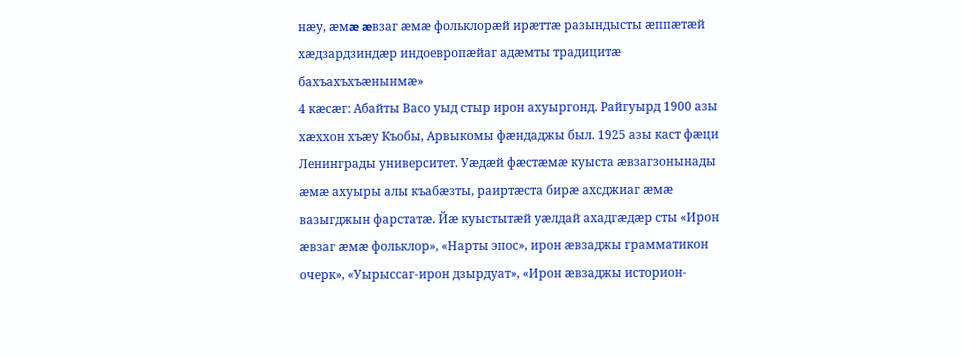нæу, æмæ æвзаг æмæ фольклорæй ирæттæ разындысты æппæтæй хæдзардзиндæр индоевропæйаг адæмты традицитæ бахъахъхъæнынмæ»
4 кæсæг: Абайты Васо уыд стыр ирон ахуыргонд. Райгуырд 1900 азы хæххон хъæу Къобы, Арвыкомы фæндаджы был. 1925 азы каст фæци Ленинграды университет. Уæдæй фæстæмæ куыста æвзагзонынады æмæ ахуыры алы къабæзты, раиртæста бирæ ахсджиаг æмæ вазыгджын фарстатæ. Йæ куыстытæй уæлдай ахадгæдæр сты «Ирон æвзаг æмæ фольклор», «Нарты эпос», ирон æвзаджы грамматикон очерк», «Уырыссаг-ирон дзырдуат», «Ирон æвзаджы историон-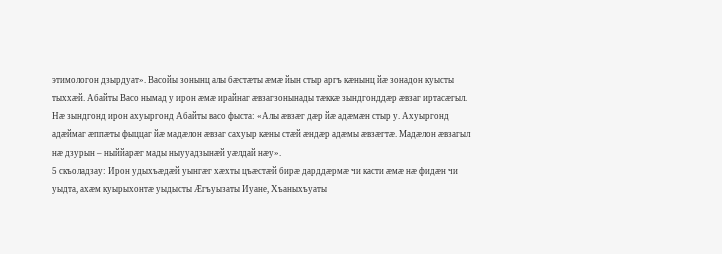этимологон дзырдуат». Васойы зонынц алы бæстæты æмæ йын стыр аргъ кæнынц йæ зонадон куысты тыххæй. Абайты Васо нымад у ирон æмæ ирайнаг æвзагзонынады тæккæ зындгонддæр æвзаг иртасæгыл.
Нæ зындгонд ирон ахуыргонд Абайты васо фыста: «Алы æвзæг дæр йæ адæмæн стыр у. Ахуыргонд адæймаг æппæты фыццаг йæ мадæлон æвзаг сахуыр кæны стæй æндæр адæмы æвзæгтæ. Мадæлон æвзагыл нæ дзурын – ныййарæг мады ныууадзынæй уæлдай нæу».
5 скъоладзау: Ирон удыхъæдæй уынгæг хæхты цъæстæй бирæ дарддæрмæ чи касти æмæ нæ фидæн чи уыдта, ахæм куырыхонтæ уыдысты Æгъуызаты Иуане, Хъаныхъуаты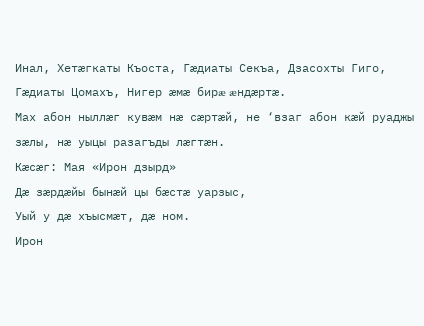Инал, Хетæгкаты Къоста, Гæдиаты Секъа, Дзасохты Гиго, Гæдиаты Цомахъ, Нигер æмæ бирæ æндæртæ.
Мах абон ныллæг кувæм нæ сæртæй, не ‘взаг абон кæй руаджы зæлы, нæ уыцы разагъды лæгтæн.
Кæсæг: Мая «Ирон дзырд»
Дæ зæрдæйы бынæй цы бæстæ уарзыс,
Уый у дæ хъысмæт, дæ ном.
Ирон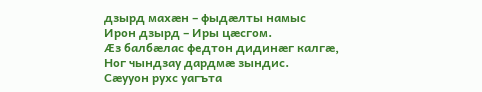дзырд махæн – фыдæлты намыс
Ирон дзырд – Иры цæсгом.
Æз балбæлас федтон дидинæг калгæ,
Ног чындзау дардмæ зындис.
Сæууон рухс уагъта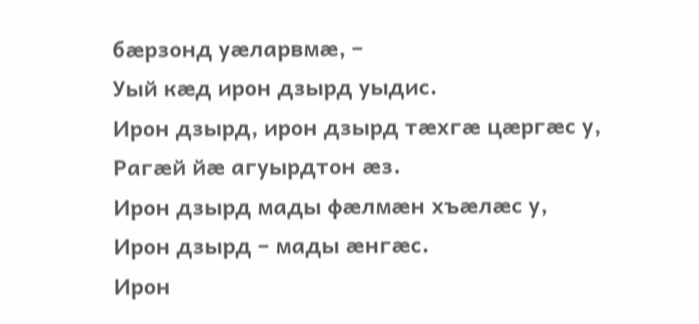бæрзонд уæларвмæ, –
Уый кæд ирон дзырд уыдис.
Ирон дзырд, ирон дзырд тæхгæ цæргæс у,
Рагæй йæ агуырдтон æз.
Ирон дзырд мады фæлмæн хъæлæс у,
Ирон дзырд – мады æнгæс.
Ирон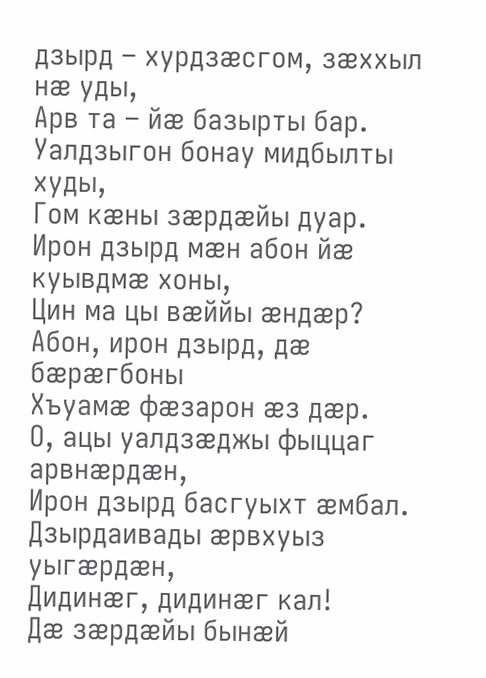дзырд – хурдзæсгом, зæххыл нæ уды,
Арв та – йæ базырты бар.
Уалдзыгон бонау мидбылты худы,
Гом кæны зæрдæйы дуар.
Ирон дзырд мæн абон йæ куывдмæ хоны,
Цин ма цы вæййы æндæр?
Абон, ирон дзырд, дæ бæрæгбоны
Хъуамæ фæзарон æз дæр.
О, ацы уалдзæджы фыццаг арвнæрдæн,
Ирон дзырд басгуыхт æмбал.
Дзырдаивады æрвхуыз уыгæрдæн,
Дидинæг, дидинæг кал!
Дæ зæрдæйы бынæй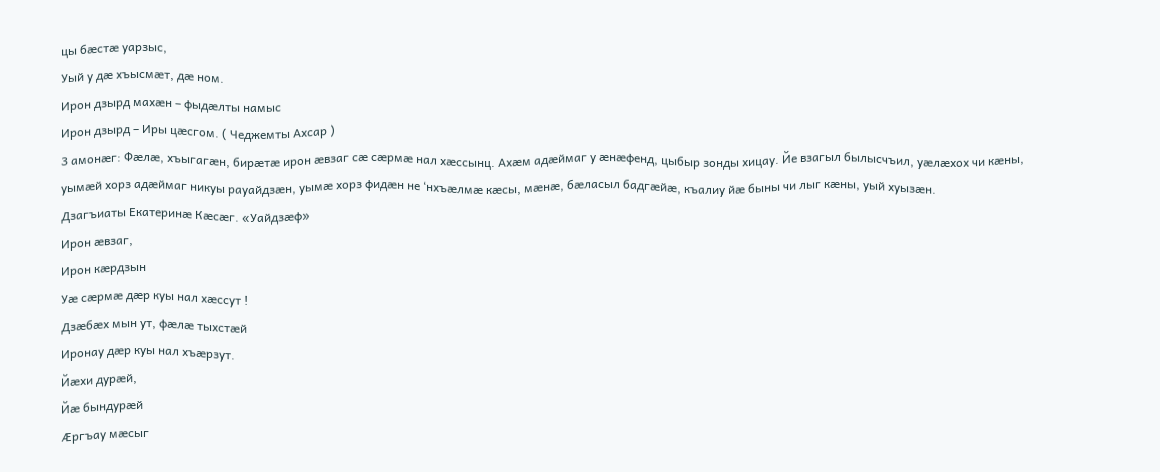цы бæстæ уарзыс,
Уый у дæ хъысмæт, дæ ном.
Ирон дзырд махæн – фыдæлты намыс
Ирон дзырд – Иры цæсгом. ( Чеджемты Ахсар )
3 амонæг: Фæлæ, хъыгагæн, бирæтæ ирон æвзаг сæ сæрмæ нал хæссынц. Ахæм адæймаг у æнæфенд, цыбыр зонды хицау. Йе взагыл былысчъил, уæлæхох чи кæны, уымæй хорз адæймаг никуы рауайдзæн, уымæ хорз фидæн не ‘нхъæлмæ кæсы, мæнæ, бæласыл бадгæйæ, къалиу йæ быны чи лыг кæны, уый хуызæн.
Дзагъиаты Екатеринӕ Кӕсӕг. «Уайдзæф»
Ирон æвзаг,
Ирон кæрдзын
Уæ сæрмæ дæр куы нал хæссут !
Дзæбæх мын ут, фæлæ тыхстæй
Иронау дæр куы нал хъæрзут.
Йæхи дурæй,
Йæ бындурæй
Æргъау мæсыг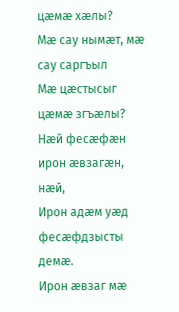цæмæ хæлы?
Мæ сау нымæт, мæ сау саргъыл
Мæ цæстысыг цæмæ згъæлы?
Нæй фесæфæн ирон æвзагæн, нæй,
Ирон адæм уæд фесæфдзысты демæ.
Ирон æвзаг мæ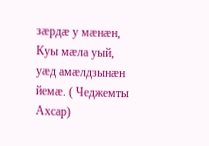зæрдæ у мæнæн,
Куы мæла уый, уæд амæлдзынæн йемӕ. ( Чеджемты Ахсар)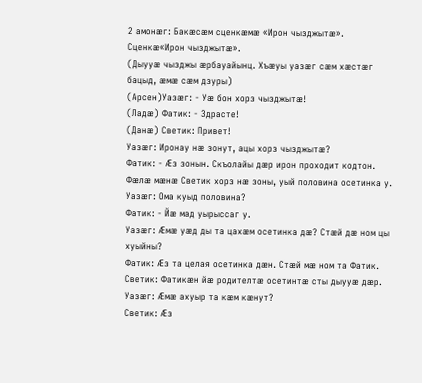2 амонӕг: Бакæсæм сценкæмæ «Ирон чызджытæ».
Сценкæ«Ирон чызджытæ».
(Дыууæ чызджы æрбауайынц. Хъæуы уазæг сæм хæстæг бацыд, æмæ сæм дзуры)
(Арсен)Уазæг: - Уæ бон хорз чызджытæ!
(Ладӕ) Фатик: - Здрасте!
(Данӕ) Светик: Привет!
Уазæг: Иронау нæ зонут, ацы хорз чызджытæ?
Фатик: - Æз зонын. Скъолайы дæр ирон проходит кодтон. Фæлæ мæнæ Светик хорз нæ зоны, уый половина осетинка у.
Уазæг: Ома куыд половина?
Фатик: - Йæ мад уырыссаг у.
Уазæг: Æмæ уæд ды та цахæм осетинка дæ? Стæй дæ ном цы хуыйны?
Фатик: Æз та целая осетинка дæн. Стæй мæ ном та Фатик.
Светик: Фатикæн йæ родителтæ осетинтæ сты дыууæ дæр.
Уазæг: Æмæ ахуыр та кæм кæнут?
Светик: Æз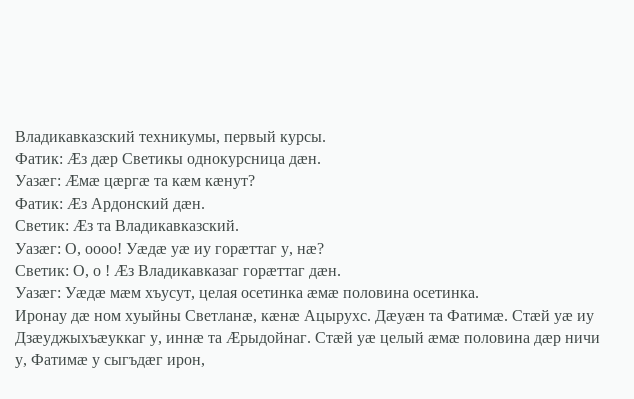Владикавказский техникумы, первый курсы.
Фатик: Æз дæр Светикы однокурсница дæн.
Уазæг: Æмæ цæргæ та кæм кæнут?
Фатик: Æз Ардонский дæн.
Светик: Æз та Владикавказский.
Уазæг: О, оооо! Уæдæ уæ иу горæттаг у, нæ?
Светик: О, о ! Æз Владикавказаг горæттаг дæн.
Уазæг: Уæдæ мæм хъусут, целая осетинка æмæ половина осетинка.
Иронау дæ ном хуыйны Светланæ, кæнæ Ацырухс. Дæуæн та Фатимæ. Стæй уæ иу Дзæуджыхъæуккаг у, иннæ та Æрыдойнаг. Стæй уæ целый æмæ половина дæр ничи у, Фатимæ у сыгъдæг ирон,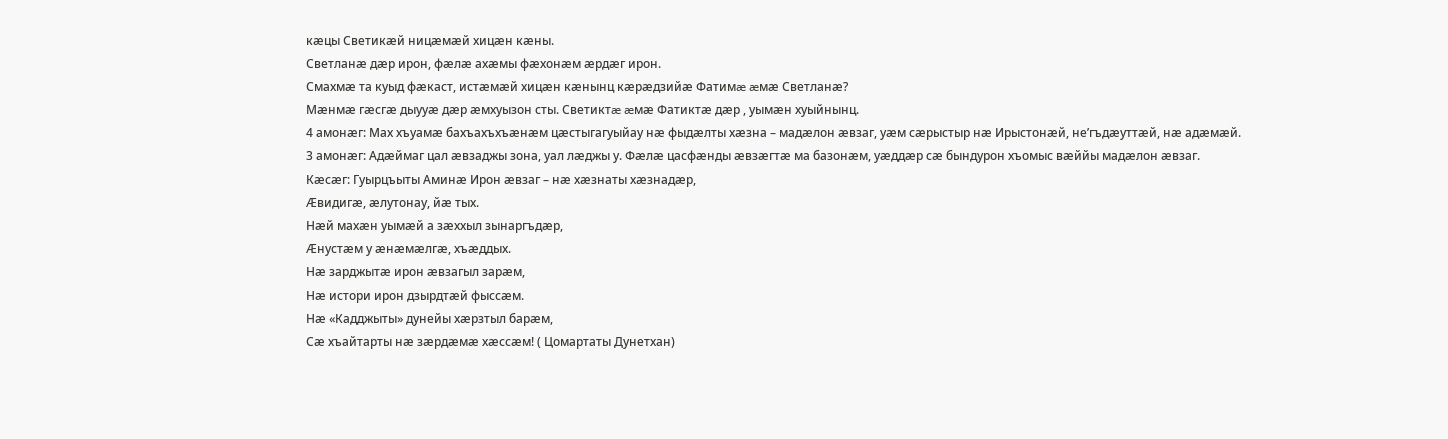кæцы Светикæй ницæмæй хицæн кæны.
Светланæ дæр ирон, фæлæ ахæмы фæхонæм æрдæг ирон.
Смахмæ та куыд фæкаст, истæмæй хицæн кæнынц кæрæдзийæ Фатимæ æмæ Светланæ?
Мæнмæ гæсгæ дыууæ дæр æмхуызон сты. Светиктæ æмæ Фатиктæ дæр , уымæн хуыйнынц.
4 амонæг: Мах хъуамæ бахъахъхъæнæм цæстыгагуыйау нæ фыдæлты хæзна – мадæлон æвзаг, уæм сæрыстыр нæ Ирыстонæй, не’гъдæуттæй, нæ адæмæй.
3 амонæг: Адæймаг цал æвзаджы зона, уал лæджы у. Фæлæ цасфæнды æвзæгтæ ма базонæм, уæддæр сæ бындурон хъомыс вæййы мадæлон æвзаг.
Кæсæг: Гуырцъыты Аминӕ Ирон æвзаг – нæ хæзнаты хæзнадæр,
Æвидигæ, æлутонау, йæ тых.
Нæй махæн уымæй а зæххыл зынаргъдæр,
Æнустæм у æнæмæлгæ, хъæддых.
Нæ зарджытæ ирон æвзагыл зарæм,
Нæ истори ирон дзырдтæй фыссæм.
Нæ «Кадджыты» дунейы хæрзтыл барæм,
Сæ хъайтарты нæ зæрдæмæ хæссæм! ( Цомартаты Дунетхан)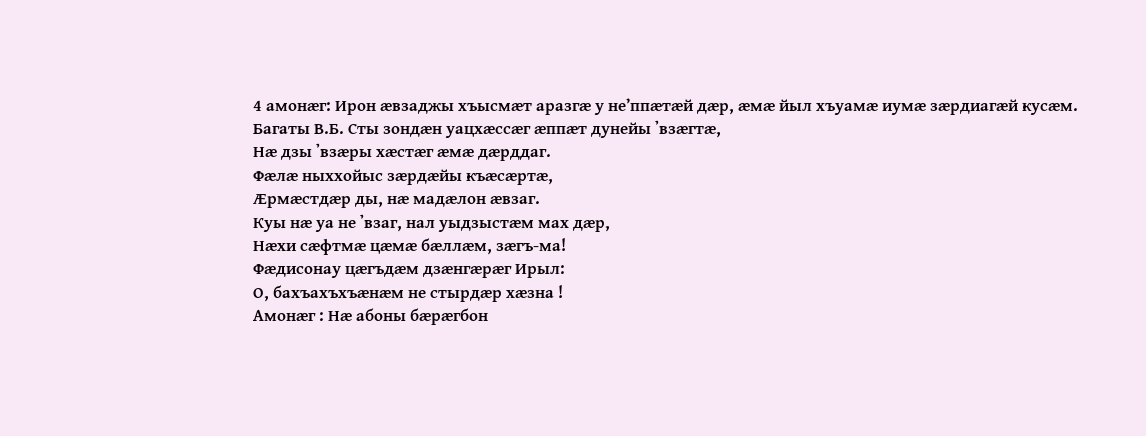4 амонæг: Ирон æвзаджы хъысмæт аразгæ у не’ппæтæй дæр, æмæ йыл хъуамæ иумæ зæрдиагæй кусæм.
Багаты В.Б. Сты зондæн уацхæссæг æппæт дунейы ᾿взæгтæ,
Нæ дзы ᾿взæры хæстæг æмæ дæрддаг.
Фæлæ ныххойыс зæрдæйы къæсæртæ,
Æрмæстдæр ды, нæ мадæлон æвзаг.
Куы нæ уа не ᾿взаг, нал уыдзыстæм мах дæр,
Нæхи сæфтмæ цæмæ бæллæм, зæгъ-ма!
Фæдисонау цæгъдæм дзæнгæрæг Ирыл:
О, бахъахъхъæнæм не стырдæр хæзна !
Амонӕг : Нæ абоны бæрæгбон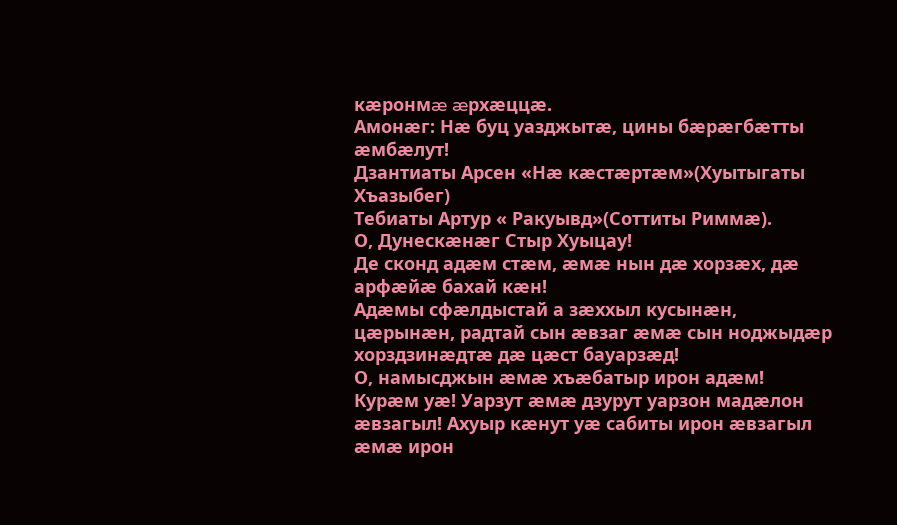кæронмæ æрхæццæ.
Амонӕг: Нæ буц уазджытæ, цины бæрæгбæтты æмбæлут!
Дзантиаты Арсен «Нӕ кӕстӕртӕм»(Хуытыгаты Хъазыбег)
Тебиаты Артур « Ракуывд»(Соттиты Риммæ).
О, Дунескæнæг Стыр Хуыцау!
Де сконд адæм стæм, æмæ нын дæ хорзæх, дæ арфæйæ бахай кæн!
Адæмы сфæлдыстай а зæххыл кусынæн, цæрынæн, радтай сын æвзаг æмæ сын ноджыдæр хорздзинæдтæ дæ цæст бауарзæд!
О, намысджын æмæ хъæбатыр ирон адæм!
Курæм уæ! Уарзут æмæ дзурут уарзон мадæлон æвзагыл! Ахуыр кæнут уæ сабиты ирон æвзагыл æмæ ирон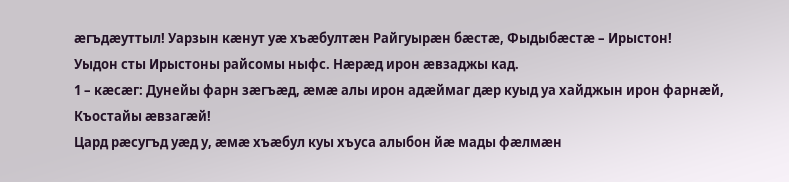æгъдæуттыл! Уарзын кæнут уæ хъæбултæн Райгуырæн бæстæ, Фыдыбæстӕ – Ирыстон!
Уыдон сты Ирыстоны райсомы ныфс. Нæрæд ирон æвзаджы кад.
1 – кæсæг: Дунейы фарн зæгъæд, æмæ алы ирон адӕймаг дæр куыд уа хайджын ирон фарнæй, Къостайы ӕвзагæй!
Цард рæсугъд уæд у, æмæ хъæбул куы хъуса алыбон йæ мады фæлмæн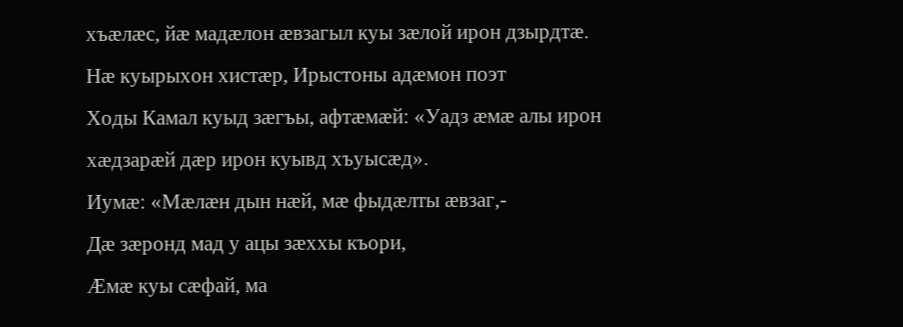хъæлæс, йæ мадæлон æвзагыл куы зæлой ирон дзырдтæ.
Нӕ куырыхон хистӕр, Ирыстоны адӕмон поэт
Ходы Камал куыд зӕгъы, афтӕмӕй: «Уадз ӕмӕ алы ирон хӕдзарӕй дӕр ирон куывд хъуысӕд».
Иумӕ: «Мæлæн дын нæй, мæ фыдæлты æвзаг,-
Дæ зæронд мад у ацы зæххы къори,
Æмæ куы сæфай, ма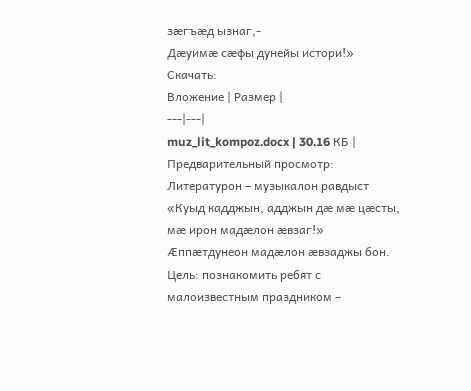зæгъæд ызнаг,-
Дæуимæ сæфы дунейы истори!»
Скачать:
Вложение | Размер |
---|---|
muz_lit_kompoz.docx | 30.16 КБ |
Предварительный просмотр:
Литературон – музыкалон равдыст «Куыд кадджын, адджын дӕ мӕ цӕсты, мӕ ирон мадӕлон ӕвзаг!»
Ӕппӕтдунеон мадӕлон æвзаджы бон.
Цель: познакомить ребят с малоизвестным праздником –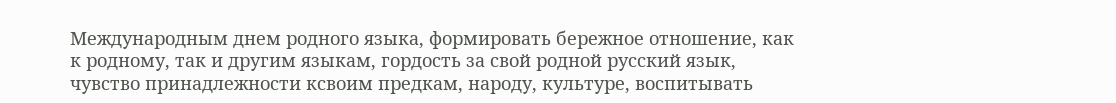Международным днем родного языка, формировать бережное отношение, как к родному, так и другим языкам, гордость за свой родной русский язык, чувство принадлежности ксвоим предкам, народу, культуре, воспитывать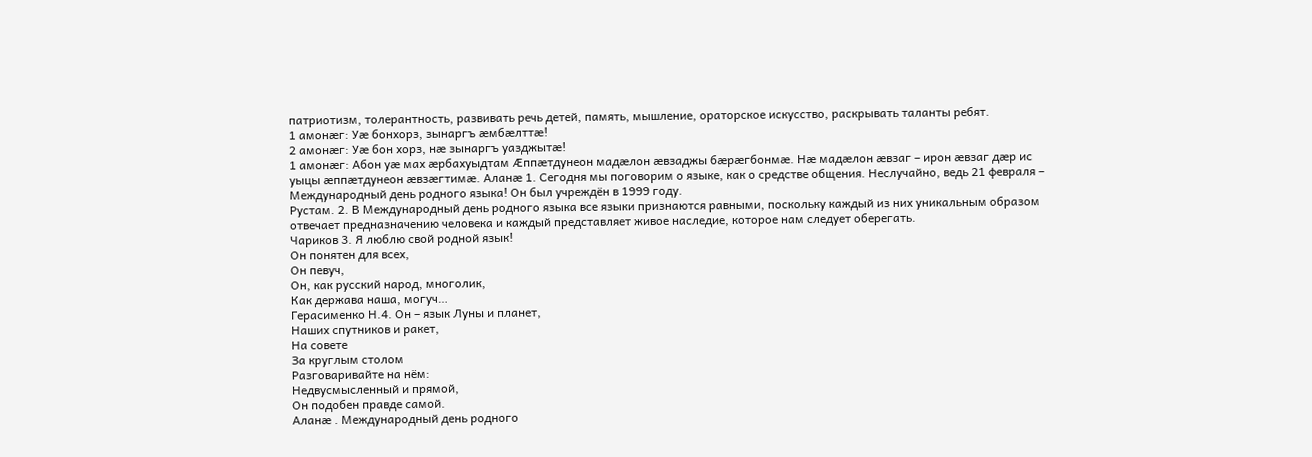патриотизм, толерантность, развивать речь детей, память, мышление, ораторское искусство, раскрывать таланты ребят.
1 амонæг: Уæ бонхорз, зынаргъ æмбæлттæ!
2 амонæг: Уæ бон хорз, нæ зынаргъ уазджытæ!
1 амонæг: Абон уæ мах æрбахуыдтам Ӕппӕтдунеон мадӕлон æвзаджы бӕрӕгбонмӕ. Нӕ мадӕлон ӕвзаг – ирон ӕвзаг дӕр ис уыцы ӕппӕтдунеон ӕвзӕгтимӕ. Аланӕ 1. Сегодня мы поговорим о языке, как о средстве общения. Неслучайно, ведь 21 февраля – Международный день родного языка! Он был учреждён в 1999 году.
Рустам. 2. В Международный день родного языка все языки признаются равными, поскольку каждый из них уникальным образом отвечает предназначению человека и каждый представляет живое наследие, которое нам следует оберегать.
Чариков 3. Я люблю свой родной язык!
Он понятен для всех,
Он певуч,
Он, как русский народ, многолик,
Как держава наша, могуч…
Герасименко Н.4. Он – язык Луны и планет,
Наших спутников и ракет,
На совете
За круглым столом
Разговаривайте на нём:
Недвусмысленный и прямой,
Он подобен правде самой.
Аланӕ . Международный день родного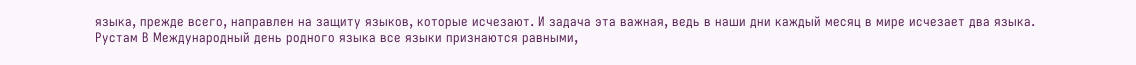языка, прежде всего, направлен на защиту языков, которые исчезают. И задача эта важная, ведь в наши дни каждый месяц в мире исчезает два языка.
Рустам В Международный день родного языка все языки признаются равными,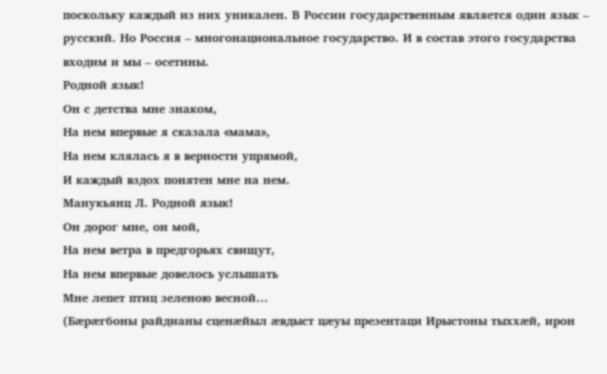поскольку каждый из них уникален. В России государственным является один язык – русский. Но Россия – многонациональное государство. И в состав этого государства входим и мы – осетины.
Родной язык!
Он с детства мне знаком,
На нем впервые я сказала «мама»,
На нем клялась я в верности упрямой,
И каждый вздох понятен мне на нем.
Манукьянц Л. Родной язык!
Он дорог мне, он мой,
На нем ветра в предгорьях свищут,
На нем впервые довелось услышать
Мне лепет птиц зеленою весной…
(Бæрæгбоны райдианы сценæйыл æвдыст цæуы презентаци Ирыстоны тыххæй, ирон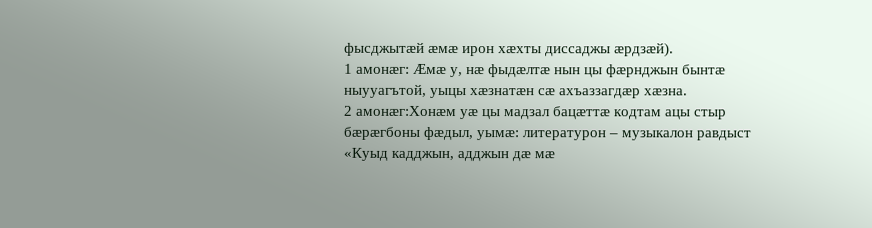фысджытæй æмæ ирон хæхты диссаджы æрдзæй).
1 амонæг: Ӕмӕ у, нæ фыдæлтæ нын цы фӕрнджын бынтӕ ныууагътой, уыцы хæзнатӕн сӕ ахъаззагдӕр хæзна.
2 амонæг:Хонæм уæ цы мадзал бацӕттӕ кодтам ацы стыр бӕрӕгбоны фӕдыл, уымӕ: литературон – музыкалон равдыст «Куыд кадджын, адджын дӕ мӕ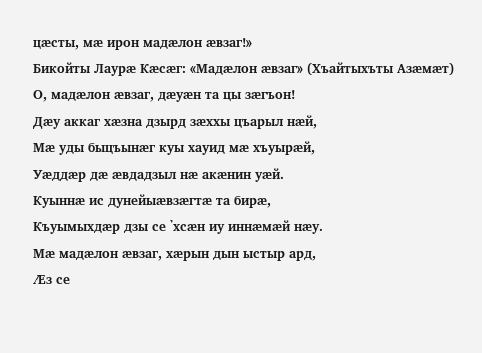цӕсты, мӕ ирон мадӕлон ӕвзаг!»
Бикойты Лаурӕ Кæсæг: «Мадæлон æвзаг» (Хъайтыхъты Азæмæт)
О, мадӕлон ӕвзаг, дӕуӕн та цы зӕгъон!
Дӕу аккаг хӕзна дзырд зӕххы цъарыл нӕй,
Мӕ уды быцъынӕг куы хауид мӕ хъуырӕй,
Уӕддӕр дӕ ӕвдадзыл нӕ акӕнин уӕй.
Куыннӕ ис дунейыӕвзӕгтӕ та бирӕ,
Къуымыхдӕр дзы се ᾿хсӕн иу иннӕмӕй нӕу.
Мӕ мадӕлон ӕвзаг, хӕрын дын ыстыр ард,
Ӕз се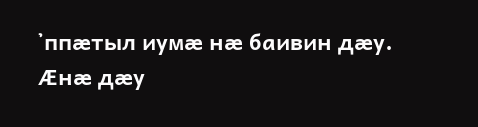᾿ппӕтыл иумӕ нӕ баивин дӕу.
Ӕнӕ дӕу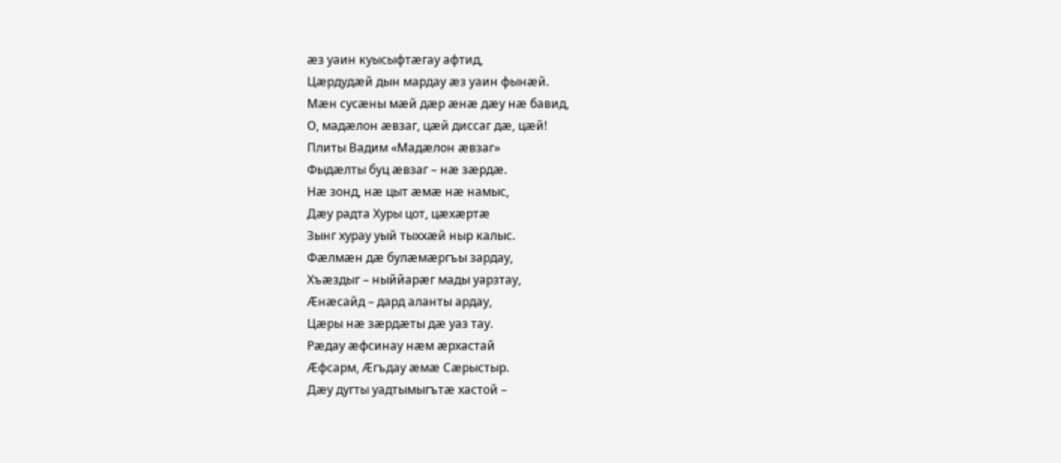ӕз уаин куысыфтӕгау афтид,
Цӕрдудӕй дын мардау ӕз уаин фынӕй.
Мӕн сусӕны мӕй дӕр ӕнӕ дӕу нӕ бавид,
О, мадӕлон ӕвзаг, цӕй диссаг дӕ, цӕй!
Плиты Вадим «Мадæлон æвзаг»
Фыдæлты буц æвзаг – нæ зæрдæ.
Нæ зонд, нæ цыт æмæ нæ намыс,
Дæу радта Хуры цот, цæхæртæ
Зынг хурау уый тыххæй ныр калыс.
Фæлмæн дæ булæмæргъы зардау,
Хъæздыг – ныййарæг мады уарзтау,
Æнæсайд – дард аланты ардау,
Цæры нæ зæрдæты дæ уаз тау.
Рæдау æфсинау нæм æрхастай
Æфсарм, Æгъдау æмæ Сæрыстыр.
Дæу дугты уадтымыгътæ хастой –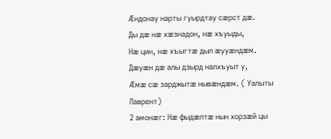Æндонау нарты гуырдтау сæрст дæ.
Ды дæ нæ хæзнадон, нæ хъуыды,
Нæ цин, нæ хъыгтæ дыл æууæндæм.
Дæуæн дæ алы дзырд налхъуыт у,
Æмæ сæ зарджытæ нывæндæм. ( Уалыты Лаврент)
2 амонæг: Нæ фыдæлтæ нын хорзæй цы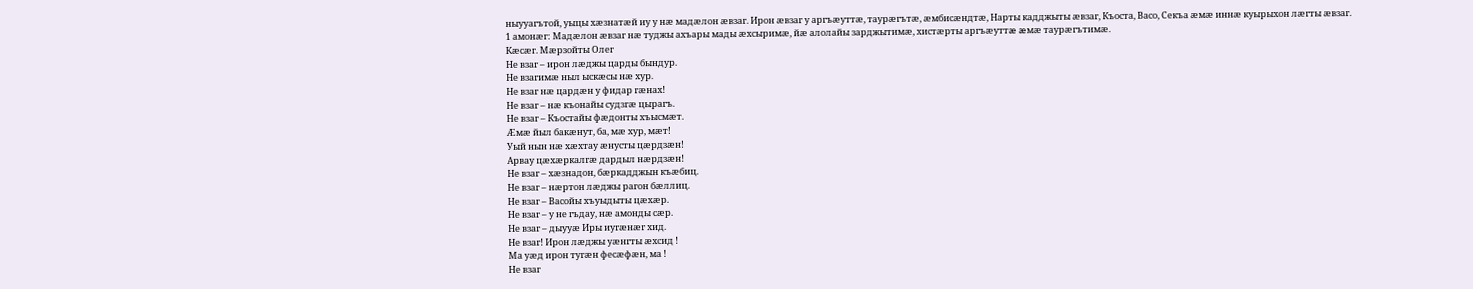ныууагътой, уыцы хæзнатæй иу у нæ мадæлон æвзаг. Ирон æвзаг у аргъæуттæ, таурæгътæ, æмбисæндтæ, Нарты кадджыты æвзаг, Къоста, Васо, Секъа æмæ иннæ куырыхон лæгты æвзаг.
1 амонæг: Мадæлон æвзаг нæ туджы ахъары мады æхсыримæ, йæ алолайы зарджытимæ, хистæрты аргъæуттæ æмæ таурæгътимæ.
Кæсæг. Мӕрзойты Олег
Не взаг – ирон лæджы царды бындур.
Не взагимæ ныл ыскæсы нæ хур.
Не взаг нæ цардæн у фидар гæнах!
Не взаг – нæ къонайы судзгæ цырагъ.
Не взаг – Къостайы фæдонты хъысмæт.
Æмæ йыл бакæнут, ба, мæ хур, мæт!
Уый нын нæ хæхтау æнусты цæрдзæн!
Арвау цæхæркалгæ дардыл нæрдзæн!
Не взаг – хæзнадон, бæркадджын къæбиц.
Не взаг – нæртон лæджы рагон бæллиц.
Не взаг – Васойы хъуыдыты цæхæр.
Не взаг – у не гъдау, нæ амонды сæр.
Не взаг – дыууæ Иры иугæнæг хид.
Не взаг! Ирон лæджы уæнгты æхсид !
Ма уæд ирон тугæн фесæфæн, ма !
Не взаг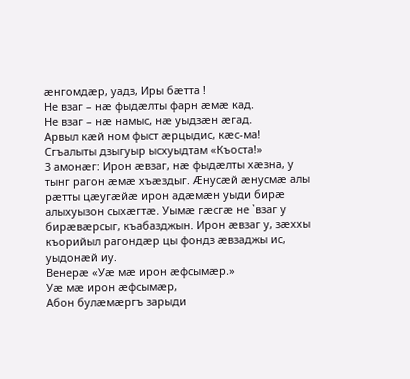æнгомдæр, уадз, Иры бæтта !
Не взаг – нæ фыдæлты фарн æмæ кад.
Не взаг – нæ намыс, нæ уыдзæн æгад.
Арвыл кæй ном фыст æрцыдис, кæс-ма!
Сгъалыты дзыгуыр ысхуыдтам «Къоста!»
3 амонæг: Ирон æвзаг, нæ фыдæлты хæзна, у тынг рагон æмæ хъæздыг. Æнусæй æнусмæ алы рæтты цæугæйæ ирон адæмæн уыди бирæ алыхуызон сыхæгтæ. Уымæ гæсгæ не ᾿взаг у бирæвæрсыг, къабазджын. Ирон æвзаг у, зæххы къорийыл рагондæр цы фондз æвзаджы ис, уыдонæй иу.
Венерӕ «Уæ мæ ирон æфсымæр.»
Уæ мæ ирон æфсымæр,
Абон булæмæргъ зарыди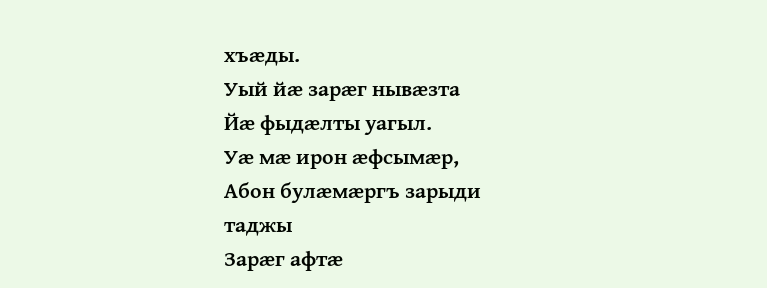хъæды.
Уый йæ зарæг нывæзта
Йæ фыдæлты уагыл.
Уæ мæ ирон æфсымæр,
Абон булæмæргъ зарыди таджы
Зарæг афтæ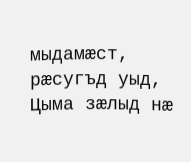мыдамæст, рæсугъд уыд,
Цыма зæлыд нæ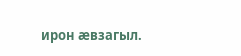ирон æвзагыл.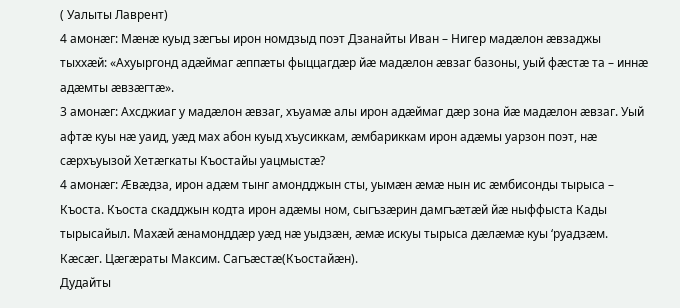( Уалыты Лаврент)
4 амонæг: Мæнæ куыд зæгъы ирон номдзыд поэт Дзанайты Иван – Нигер мадæлон æвзаджы тыххæй: «Ахуыргонд адæймаг æппæты фыццагдæр йæ мадæлон æвзаг базоны, уый фæстæ та – иннæ адæмты æвзæгтæ».
3 амонæг: Ахсджиаг у мадæлон æвзаг, хъуамæ алы ирон адæймаг дæр зона йæ мадæлон æвзаг. Уый афтæ куы нæ уаид, уæд мах абон куыд хъусиккам, æмбариккам ирон адæмы уарзон поэт, нæ сæрхъуызой Хетæгкаты Къостайы уацмыстæ?
4 амонæг: Æвæдза, ирон адæм тынг амондджын сты, уымæн æмæ нын ис æмбисонды тырыса – Къоста. Къоста скадджын кодта ирон адæмы ном, сыгъзæрин дамгъæтæй йæ ныффыста Кады тырысайыл. Махæй æнамонддæр уæд нæ уыдзæн, æмæ искуы тырыса дæлæмæ куы ‘руадзæм.
Кӕсӕг. Цӕгӕраты Максим. Сагъӕстӕ(Къостайӕн).
Дудайты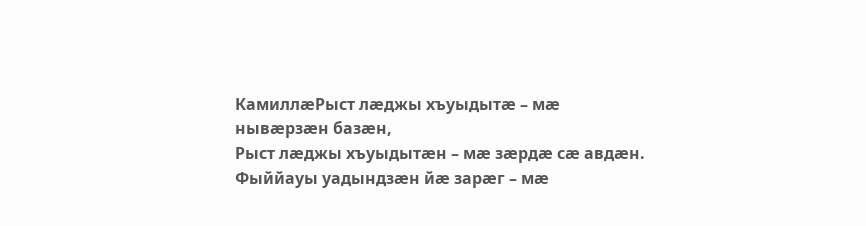КамиллӕРыст лӕджы хъуыдытӕ – мӕ нывӕрзӕн базӕн,
Рыст лӕджы хъуыдытӕн – мӕ зӕрдӕ сӕ авдӕн.
Фыййауы уадындзӕн йӕ зарӕг – мӕ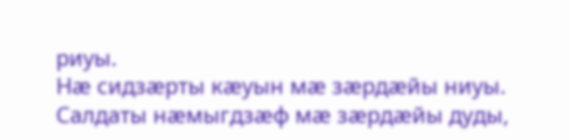риуы.
Нӕ сидзӕрты кӕуын мӕ зӕрдӕйы ниуы.
Салдаты нӕмыгдзӕф мӕ зӕрдӕйы дуды,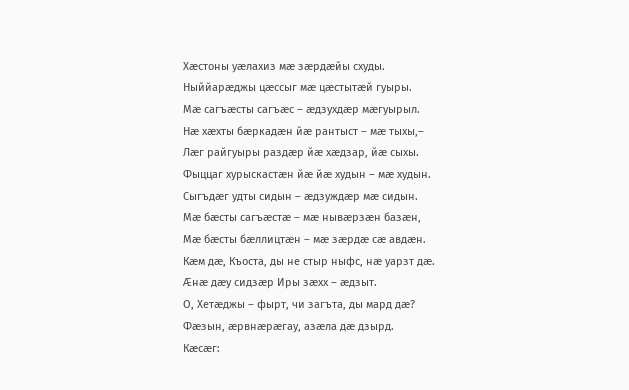Хӕстоны уӕлахиз мӕ зӕрдӕйы схуды.
Ныййарӕджы цӕссыг мӕ цӕстытӕй гуыры.
Мӕ сагъӕсты сагъӕс – ӕдзухдӕр мӕгуырыл.
Нӕ хӕхты бӕркадӕн йӕ рантыст – мӕ тыхы,–
Лӕг райгуыры раздӕр йӕ хӕдзар, йӕ сыхы.
Фыццаг хурыскастӕн йӕ йӕ худын – мӕ худын.
Сыгъдӕг удты сидын – ӕдзуждӕр мӕ сидын.
Мӕ бӕсты сагъӕстӕ – мӕ нывӕрзӕн базӕн,
Мӕ бӕсты бӕллицтӕн – мӕ зӕрдӕ сӕ авдӕн.
Кӕм дӕ, Къоста, ды не стыр ныфс, нӕ уарзт дӕ.
Ӕнӕ дӕу сидзӕр Иры зӕхх – ӕдзыт.
О, Хетӕджы – фырт, чи загъта, ды мард дӕ?
Фӕзын, ӕрвнӕрӕгау, азӕла дӕ дзырд.
Кæсæг: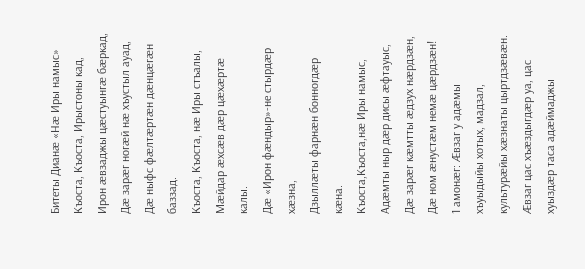Битеты Дианӕ «Нæ Иры намыс»
Къоста, Къоста, Ирыстоны кад,
Ирон æвзаджы цæстуынгæ бæркад,
Дæ зарæг ногæй нæ хъустыл ауад,
Дæ ныфс фæлтæртæн дæнцæгæн баззад.
Къоста, Къоста, нæ Иры стъалы,
Мæйдар æхсæв дæр цæхæртæ калы.
Дæ «Ирон фæндыр»-не стырдæр хæзна,
Дзыллæты фарнæн бонногдæр кæна.
Къоста,Къоста,нæ Иры намыс,
Адæмты ныр дæр дисы æфтауыс,
Дæ зарæг кæмтты æдзух нæрдзæн,
Дæ ном æнустæм немæ цæрдзæн!
1 амонæг: Æвзаг у адæмы хъуыдыйы хотых, мадзал, культурæйы хæзнаты цыртдзæвæн. Æвзаг цас хъæздыгдæр уа, цас хуыздæр таса адæймаджы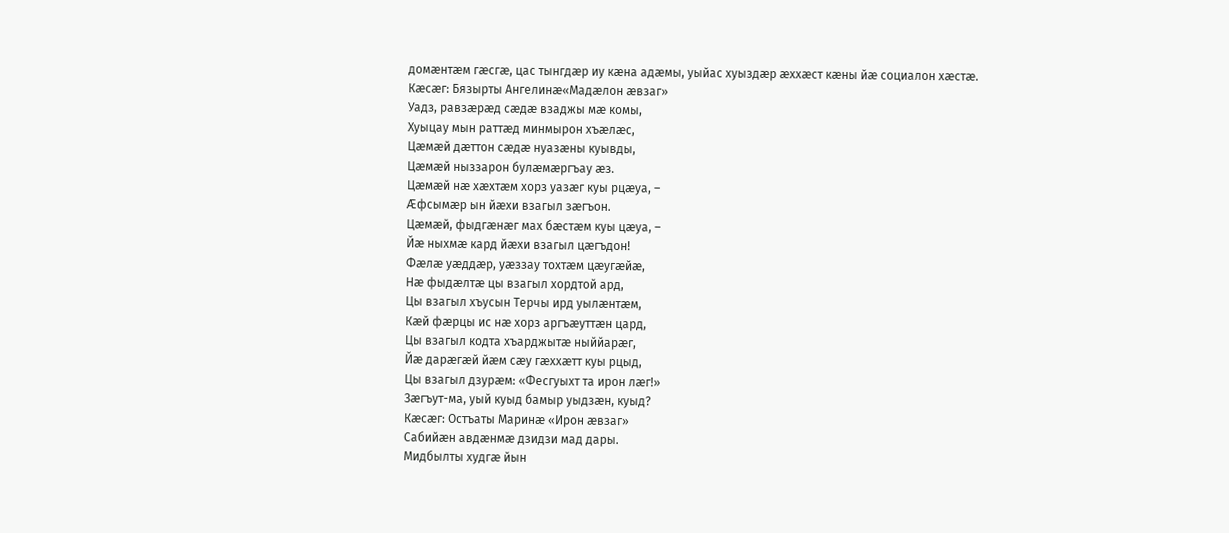домæнтæм гæсгæ, цас тынгдæр иу кæна адæмы, уыйас хуыздæр æххæст кæны йæ социалон хæстæ.
Кæсæг: Бязырты Ангелинӕ«Мадæлон æвзаг»
Уадз, равзæрæд сæдæ взаджы мæ комы,
Хуыцау мын раттæд минмырон хъæлæс,
Цæмæй дæттон сæдæ нуазæны куывды,
Цæмæй ныззарон булæмæргъау æз.
Цæмæй нæ хæхтæм хорз уазæг куы рцæуа, –
Æфсымæр ын йæхи взагыл зæгъон.
Цæмæй, фыдгæнæг мах бæстæм куы цæуа, –
Йæ ныхмæ кард йæхи взагыл цæгъдон!
Фæлæ уæддæр, уæззау тохтæм цæугæйæ,
Нæ фыдæлтæ цы взагыл хордтой ард,
Цы взагыл хъусын Терчы ирд уылæнтæм,
Кæй фæрцы ис нæ хорз аргъæуттæн цард,
Цы взагыл кодта хъарджытæ ныййарæг,
Йæ дарæгæй йæм сæу гæххæтт куы рцыд,
Цы взагыл дзурæм: «Фесгуыхт та ирон лæг!»
Зæгъут-ма, уый куыд бамыр уыдзæн, куыд?
Кæсæг: Остъаты Маринӕ «Ирон æвзаг»
Сабийæн авдæнмæ дзидзи мад дары.
Мидбылты худгæ йын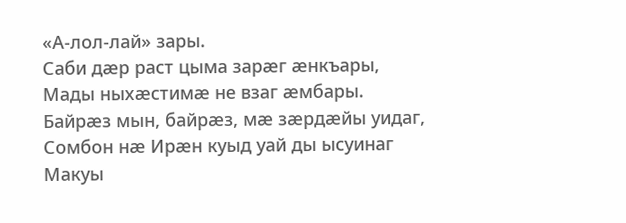«А-лол-лай» зары.
Саби дæр раст цыма зарæг æнкъары,
Мады ныхæстимæ не взаг æмбары.
Байрæз мын, байрæз, мæ зæрдæйы уидаг,
Сомбон нæ Ирæн куыд уай ды ысуинаг
Макуы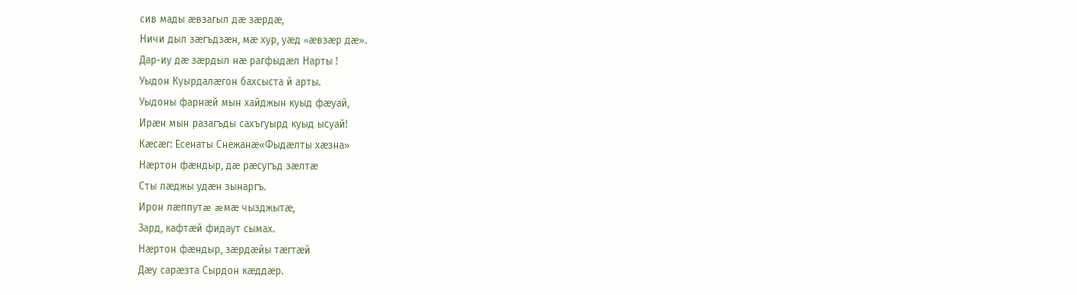сив мады æвзагыл дæ зæрдæ,
Ничи дыл зæгъдзæн, мæ хур, уæд «æвзæр дæ».
Дар-иу дæ зæрдыл нæ рагфыдæл Нарты !
Уыдон Куырдалæгон бахсыста й арты.
Уыдоны фарнæй мын хайджын куыд фæуай,
Ирæн мын разагъды сахъгуырд куыд ысуай!
Кæсæг: Есенаты Снежанӕ«Фыдæлты хæзна»
Нæртон фæндыр, дæ рæсугъд зæлтæ
Сты лæджы удæн зынаргъ.
Ирон лæппутæ æмæ чызджытæ,
Зард, кафтæй фидаут сымах.
Нæртон фæндыр, зæрдæйы тæгтæй
Дæу сарæзта Сырдон кæддæр.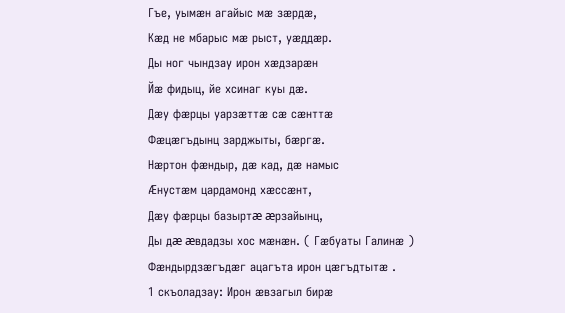Гъе, уымæн агайыс мæ зæрдæ,
Кæд не мбарыс мæ рыст, уæддæр.
Ды ног чындзау ирон хæдзарæн
Йæ фидыц, йе хсинаг куы дæ.
Дæу фæрцы уарзæттæ сæ сæнттæ
Фæцæгъдынц зарджыты, бæргæ.
Нæртон фæндыр, дæ кад, дæ намыс
Æнустæм цардамонд хæссæнт,
Дæу фæрцы базыртæ æрзайынц,
Ды дæ æвдадзы хос мæнæн. ( Гæбуаты Галинæ )
Фæндырдзæгъдæг ацагъта ирон цæгъдтытæ .
1 скъоладзау: Ирон æвзагыл бирæ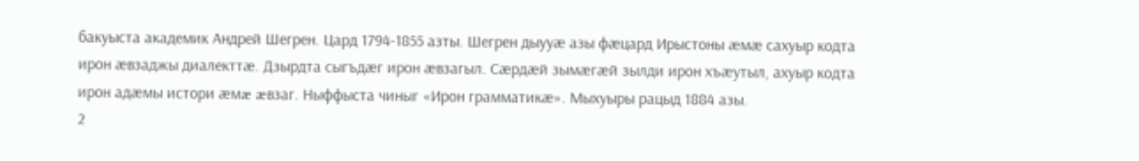бакуыста академик Андрей Шегрен. Цард 1794-1855 азты. Шегрен дыууæ азы фæцард Ирыстоны æмæ сахуыр кодта ирон æвзаджы диалекттæ. Дзырдта сыгъдæг ирон æвзагыл. Сæрдæй зымæгæй зылди ирон хъæутыл, ахуыр кодта ирон адæмы истори æмæ æвзаг. Ныффыста чиныг «Ирон грамматикæ». Мыхуыры рацыд 1884 азы.
2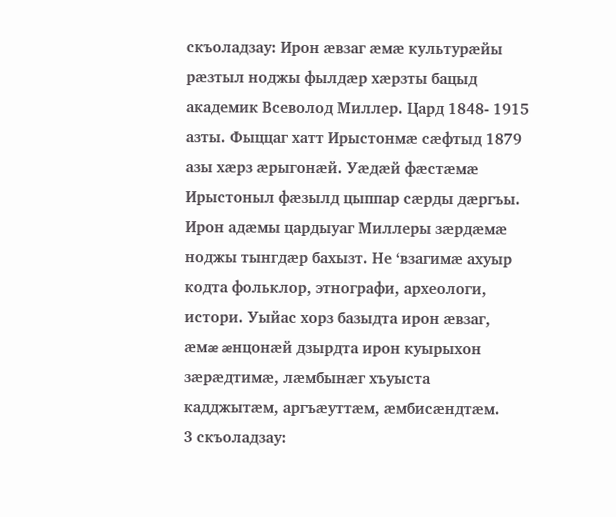скъоладзау: Ирон æвзаг æмæ культурæйы рæзтыл ноджы фылдæр хæрзты бацыд академик Всеволод Миллер. Цард 1848- 1915 азты. Фыццаг хатт Ирыстонмæ сæфтыд 1879 азы хæрз æрыгонæй. Уæдæй фæстæмæ Ирыстоныл фæзылд цыппар сæрды дæргъы. Ирон адæмы цардыуаг Миллеры зæрдæмæ ноджы тынгдæр бахызт. Не ‘взагимæ ахуыр кодта фольклор, этнографи, археологи, истори. Уыйас хорз базыдта ирон æвзаг, æмæ æнцонæй дзырдта ирон куырыхон зæрæдтимæ, лæмбынæг хъуыста кадджытæм, аргъæуттæм, æмбисæндтæм.
3 скъоладзау: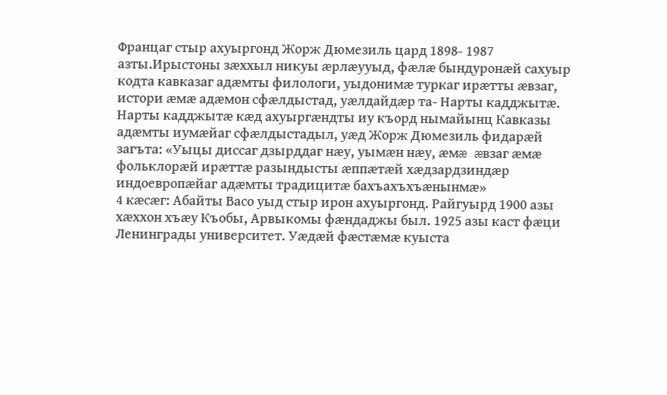Францаг стыр ахуыргонд Жорж Дюмезиль цард 1898- 1987 азты.Ирыстоны зæххыл никуы æрлæууыд, фæлæ бындуронæй сахуыр кодта кавказаг адæмты филологи, уыдонимæ туркаг ирæтты æвзаг, истори æмæ адæмон сфæлдыстад, уæлдайдæр та- Нарты кадджытæ. Нарты кадджытæ кæд ахуыргæндты иу къорд нымайынц Кавказы адæмты иумæйаг сфæлдыстадыл, уæд Жорж Дюмезиль фидарæй загъта: «Уыцы диссаг дзырддаг нæу, уымæн нæу, æмæ æвзаг æмæ фольклорæй ирæттæ разындысты æппæтæй хæдзардзиндæр индоевропæйаг адæмты традицитæ бахъахъхъæнынмæ»
4 кæсæг: Абайты Васо уыд стыр ирон ахуыргонд. Райгуырд 1900 азы хæххон хъæу Къобы, Арвыкомы фæндаджы был. 1925 азы каст фæци Ленинграды университет. Уæдæй фæстæмæ куыста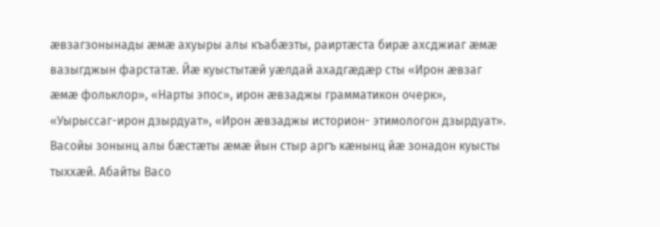æвзагзонынады æмæ ахуыры алы къабæзты, раиртæста бирæ ахсджиаг æмæ вазыгджын фарстатæ. Йæ куыстытæй уæлдай ахадгæдæр сты «Ирон æвзаг æмæ фольклор», «Нарты эпос», ирон æвзаджы грамматикон очерк», «Уырыссаг-ирон дзырдуат», «Ирон æвзаджы историон- этимологон дзырдуат». Васойы зонынц алы бæстæты æмæ йын стыр аргъ кæнынц йæ зонадон куысты тыххæй. Абайты Васо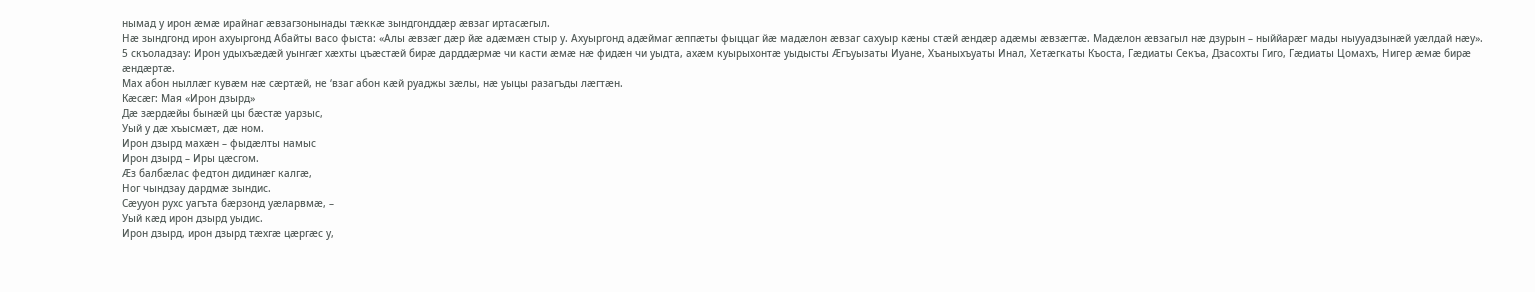нымад у ирон æмæ ирайнаг æвзагзонынады тæккæ зындгонддæр æвзаг иртасæгыл.
Нæ зындгонд ирон ахуыргонд Абайты васо фыста: «Алы æвзæг дæр йæ адæмæн стыр у. Ахуыргонд адæймаг æппæты фыццаг йæ мадæлон æвзаг сахуыр кæны стæй æндæр адæмы æвзæгтæ. Мадæлон æвзагыл нæ дзурын – ныййарæг мады ныууадзынæй уæлдай нæу».
5 скъоладзау: Ирон удыхъæдæй уынгæг хæхты цъæстæй бирæ дарддæрмæ чи касти æмæ нæ фидæн чи уыдта, ахæм куырыхонтæ уыдысты Æгъуызаты Иуане, Хъаныхъуаты Инал, Хетæгкаты Къоста, Гæдиаты Секъа, Дзасохты Гиго, Гæдиаты Цомахъ, Нигер æмæ бирæ æндæртæ.
Мах абон ныллæг кувæм нæ сæртæй, не ‘взаг абон кæй руаджы зæлы, нæ уыцы разагъды лæгтæн.
Кæсæг: Мая «Ирон дзырд»
Дæ зæрдæйы бынæй цы бæстæ уарзыс,
Уый у дæ хъысмæт, дæ ном.
Ирон дзырд махæн – фыдæлты намыс
Ирон дзырд – Иры цæсгом.
Æз балбæлас федтон дидинæг калгæ,
Ног чындзау дардмæ зындис.
Сæууон рухс уагъта бæрзонд уæларвмæ, –
Уый кæд ирон дзырд уыдис.
Ирон дзырд, ирон дзырд тæхгæ цæргæс у,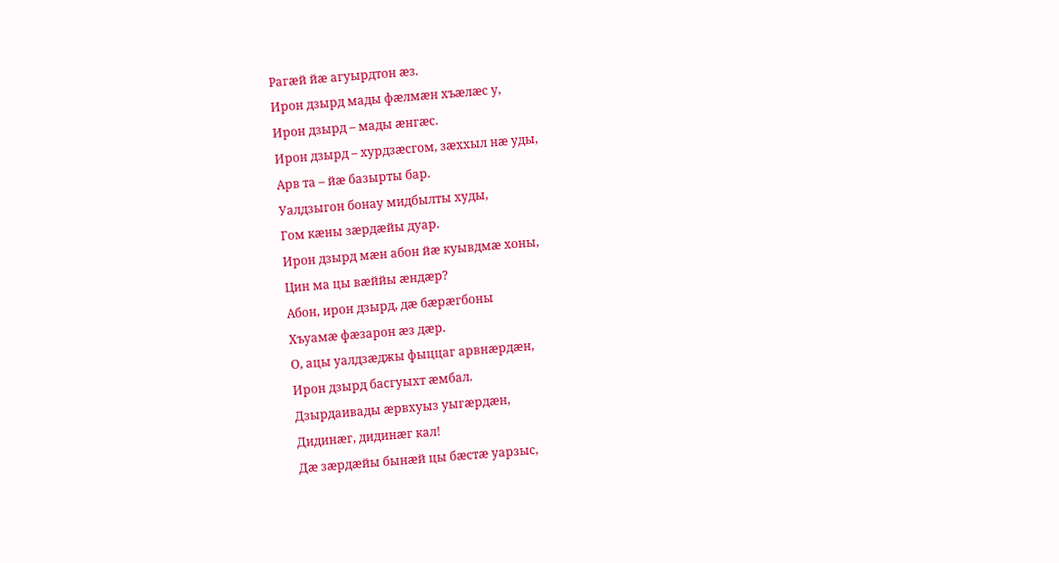Рагæй йæ агуырдтон æз.
Ирон дзырд мады фæлмæн хъæлæс у,
Ирон дзырд – мады æнгæс.
Ирон дзырд – хурдзæсгом, зæххыл нæ уды,
Арв та – йæ базырты бар.
Уалдзыгон бонау мидбылты худы,
Гом кæны зæрдæйы дуар.
Ирон дзырд мæн абон йæ куывдмæ хоны,
Цин ма цы вæййы æндæр?
Абон, ирон дзырд, дæ бæрæгбоны
Хъуамæ фæзарон æз дæр.
О, ацы уалдзæджы фыццаг арвнæрдæн,
Ирон дзырд басгуыхт æмбал.
Дзырдаивады æрвхуыз уыгæрдæн,
Дидинæг, дидинæг кал!
Дæ зæрдæйы бынæй цы бæстæ уарзыс,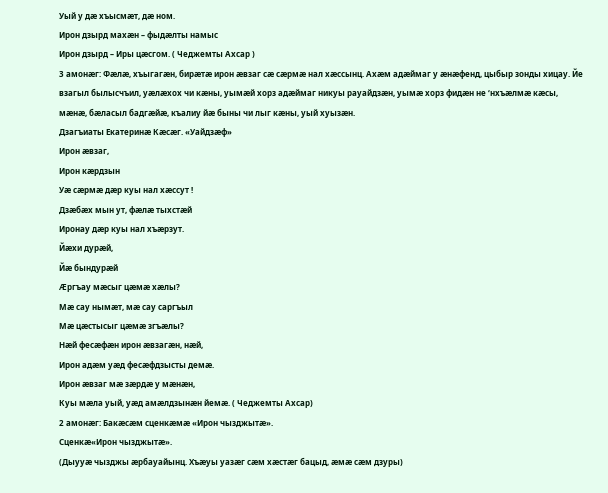Уый у дæ хъысмæт, дæ ном.
Ирон дзырд махæн – фыдæлты намыс
Ирон дзырд – Иры цæсгом. ( Чеджемты Ахсар )
3 амонæг: Фæлæ, хъыгагæн, бирæтæ ирон æвзаг сæ сæрмæ нал хæссынц. Ахæм адæймаг у æнæфенд, цыбыр зонды хицау. Йе взагыл былысчъил, уæлæхох чи кæны, уымæй хорз адæймаг никуы рауайдзæн, уымæ хорз фидæн не ‘нхъæлмæ кæсы, мæнæ, бæласыл бадгæйæ, къалиу йæ быны чи лыг кæны, уый хуызæн.
Дзагъиаты Екатеринӕ Кӕсӕг. «Уайдзæф»
Ирон æвзаг,
Ирон кæрдзын
Уæ сæрмæ дæр куы нал хæссут !
Дзæбæх мын ут, фæлæ тыхстæй
Иронау дæр куы нал хъæрзут.
Йæхи дурæй,
Йæ бындурæй
Æргъау мæсыг цæмæ хæлы?
Мæ сау нымæт, мæ сау саргъыл
Мæ цæстысыг цæмæ згъæлы?
Нæй фесæфæн ирон æвзагæн, нæй,
Ирон адæм уæд фесæфдзысты демæ.
Ирон æвзаг мæ зæрдæ у мæнæн,
Куы мæла уый, уæд амæлдзынæн йемӕ. ( Чеджемты Ахсар)
2 амонӕг: Бакæсæм сценкæмæ «Ирон чызджытæ».
Сценкæ«Ирон чызджытæ».
(Дыууæ чызджы æрбауайынц. Хъæуы уазæг сæм хæстæг бацыд, æмæ сæм дзуры)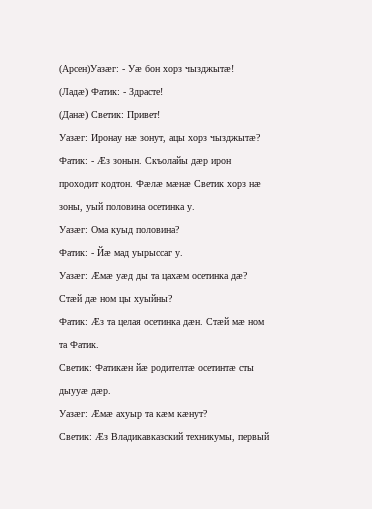(Арсен)Уазæг: - Уæ бон хорз чызджытæ!
(Ладӕ) Фатик: - Здрасте!
(Данӕ) Светик: Привет!
Уазæг: Иронау нæ зонут, ацы хорз чызджытæ?
Фатик: - Æз зонын. Скъолайы дæр ирон проходит кодтон. Фæлæ мæнæ Светик хорз нæ зоны, уый половина осетинка у.
Уазæг: Ома куыд половина?
Фатик: - Йæ мад уырыссаг у.
Уазæг: Æмæ уæд ды та цахæм осетинка дæ? Стæй дæ ном цы хуыйны?
Фатик: Æз та целая осетинка дæн. Стæй мæ ном та Фатик.
Светик: Фатикæн йæ родителтæ осетинтæ сты дыууæ дæр.
Уазæг: Æмæ ахуыр та кæм кæнут?
Светик: Æз Владикавказский техникумы, первый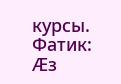курсы.
Фатик: Æз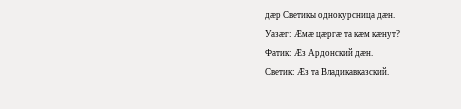дæр Светикы однокурсница дæн.
Уазæг: Æмæ цæргæ та кæм кæнут?
Фатик: Æз Ардонский дæн.
Светик: Æз та Владикавказский.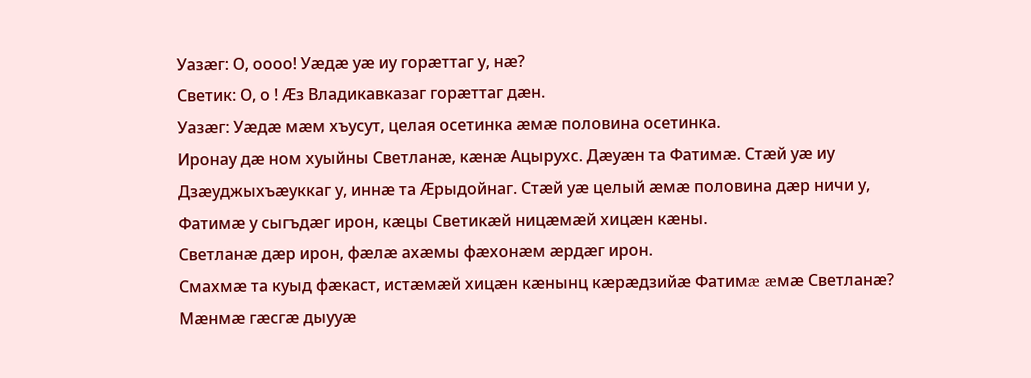Уазæг: О, оооо! Уæдæ уæ иу горæттаг у, нæ?
Светик: О, о ! Æз Владикавказаг горæттаг дæн.
Уазæг: Уæдæ мæм хъусут, целая осетинка æмæ половина осетинка.
Иронау дæ ном хуыйны Светланæ, кæнæ Ацырухс. Дæуæн та Фатимæ. Стæй уæ иу Дзæуджыхъæуккаг у, иннæ та Æрыдойнаг. Стæй уæ целый æмæ половина дæр ничи у, Фатимæ у сыгъдæг ирон, кæцы Светикæй ницæмæй хицæн кæны.
Светланæ дæр ирон, фæлæ ахæмы фæхонæм æрдæг ирон.
Смахмæ та куыд фæкаст, истæмæй хицæн кæнынц кæрæдзийæ Фатимæ æмæ Светланæ?
Мæнмæ гæсгæ дыууæ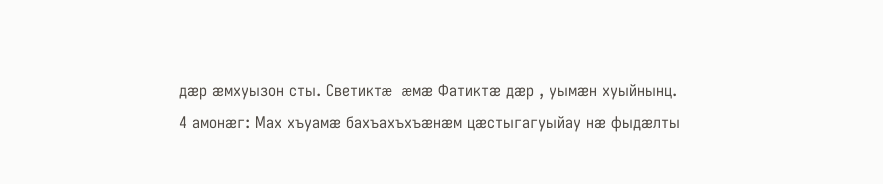дæр æмхуызон сты. Светиктæ æмæ Фатиктæ дæр , уымæн хуыйнынц.
4 амонæг: Мах хъуамæ бахъахъхъæнæм цæстыгагуыйау нæ фыдæлты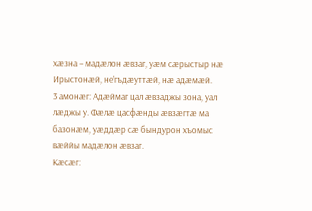хæзна – мадæлон æвзаг, уæм сæрыстыр нæ Ирыстонæй, не’гъдæуттæй, нæ адæмæй.
3 амонæг: Адæймаг цал æвзаджы зона, уал лæджы у. Фæлæ цасфæнды æвзæгтæ ма базонæм, уæддæр сæ бындурон хъомыс вæййы мадæлон æвзаг.
Кæсæг: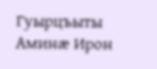Гуырцъыты Аминӕ Ирон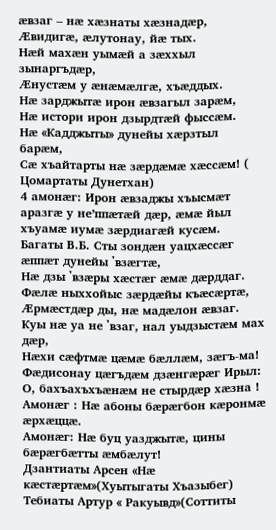æвзаг – нæ хæзнаты хæзнадæр,
Æвидигæ, æлутонау, йæ тых.
Нæй махæн уымæй а зæххыл зынаргъдæр,
Æнустæм у æнæмæлгæ, хъæддых.
Нæ зарджытæ ирон æвзагыл зарæм,
Нæ истори ирон дзырдтæй фыссæм.
Нæ «Кадджыты» дунейы хæрзтыл барæм,
Сæ хъайтарты нæ зæрдæмæ хæссæм! ( Цомартаты Дунетхан)
4 амонæг: Ирон æвзаджы хъысмæт аразгæ у не’ппæтæй дæр, æмæ йыл хъуамæ иумæ зæрдиагæй кусæм.
Багаты В.Б. Сты зондæн уацхæссæг æппæт дунейы ᾿взæгтæ,
Нæ дзы ᾿взæры хæстæг æмæ дæрддаг.
Фæлæ ныххойыс зæрдæйы къæсæртæ,
Æрмæстдæр ды, нæ мадæлон æвзаг.
Куы нæ уа не ᾿взаг, нал уыдзыстæм мах дæр,
Нæхи сæфтмæ цæмæ бæллæм, зæгъ-ма!
Фæдисонау цæгъдæм дзæнгæрæг Ирыл:
О, бахъахъхъæнæм не стырдæр хæзна !
Амонӕг : Нæ абоны бæрæгбон кæронмæ æрхæццæ.
Амонӕг: Нæ буц уазджытæ, цины бæрæгбæтты æмбæлут!
Дзантиаты Арсен «Нӕ кӕстӕртӕм»(Хуытыгаты Хъазыбег)
Тебиаты Артур « Ракуывд»(Соттиты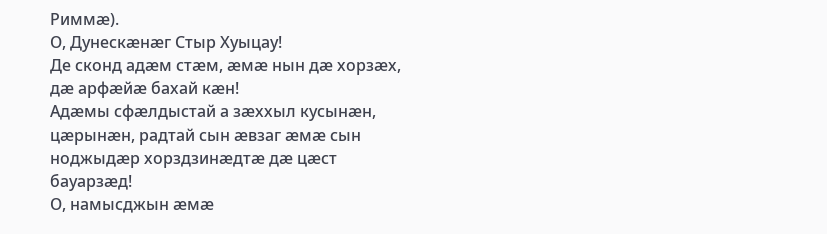Риммæ).
О, Дунескæнæг Стыр Хуыцау!
Де сконд адæм стæм, æмæ нын дæ хорзæх, дæ арфæйæ бахай кæн!
Адæмы сфæлдыстай а зæххыл кусынæн, цæрынæн, радтай сын æвзаг æмæ сын ноджыдæр хорздзинæдтæ дæ цæст бауарзæд!
О, намысджын æмæ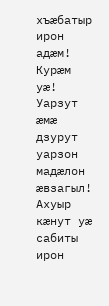хъæбатыр ирон адæм!
Курæм уæ! Уарзут æмæ дзурут уарзон мадæлон æвзагыл! Ахуыр кæнут уæ сабиты ирон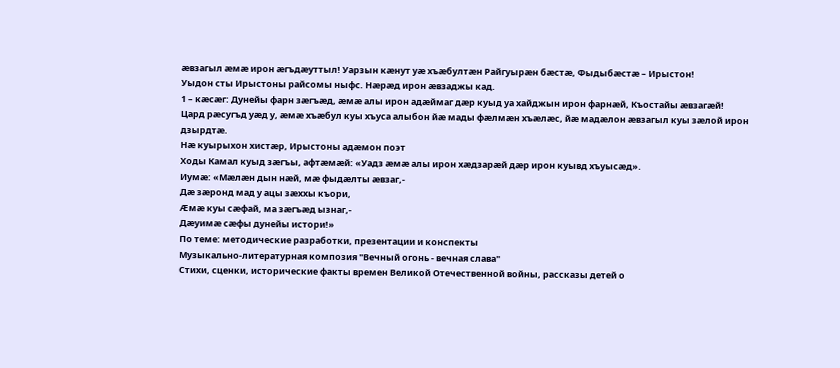æвзагыл æмæ ирон æгъдæуттыл! Уарзын кæнут уæ хъæбултæн Райгуырæн бæстæ, Фыдыбæстӕ – Ирыстон!
Уыдон сты Ирыстоны райсомы ныфс. Нæрæд ирон æвзаджы кад.
1 – кæсæг: Дунейы фарн зæгъæд, æмæ алы ирон адӕймаг дæр куыд уа хайджын ирон фарнæй, Къостайы ӕвзагæй!
Цард рæсугъд уæд у, æмæ хъæбул куы хъуса алыбон йæ мады фæлмæн хъæлæс, йæ мадæлон æвзагыл куы зæлой ирон дзырдтæ.
Нӕ куырыхон хистӕр, Ирыстоны адӕмон поэт
Ходы Камал куыд зӕгъы, афтӕмӕй: «Уадз ӕмӕ алы ирон хӕдзарӕй дӕр ирон куывд хъуысӕд».
Иумӕ: «Мæлæн дын нæй, мæ фыдæлты æвзаг,-
Дæ зæронд мад у ацы зæххы къори,
Æмæ куы сæфай, ма зæгъæд ызнаг,-
Дæуимæ сæфы дунейы истори!»
По теме: методические разработки, презентации и конспекты
Музыкально-литературная композия "Вечный огонь - вечная слава"
Стихи, сценки, исторические факты времен Великой Отечественной войны, рассказы детей о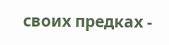своих предках -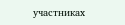участниках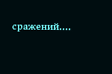сражений....